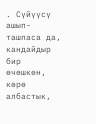. Сүйүүсү ашып-ташпаса да, кандайдыр бир өчөшкөн, көрө албастык,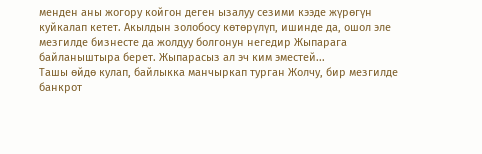менден аны жогору койгон деген ызалуу сезими кээде жүрөгүн куйкалап кетет. Акылдын золобосу көтөрүлүп, ишинде да, ошол эле мезгилде бизнесте да жолдуу болгонун негедир Жыпарага байланыштыра берет. Жыпарасыз ал эч ким эместей...
Ташы өйдө кулап, байлыкка манчыркап турган Жолчу, бир мезгилде банкрот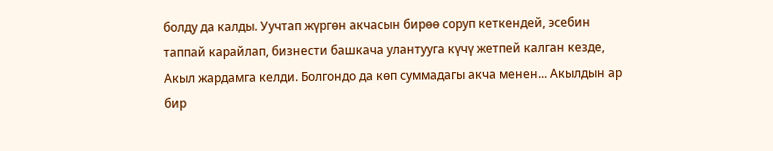болду да калды. Уучтап жүргөн акчасын бирөө соруп кеткендей, эсебин таппай карайлап, бизнести башкача улантууга күчү жетпей калган кезде, Акыл жардамга келди. Болгондо да көп суммадагы акча менен... Акылдын ар бир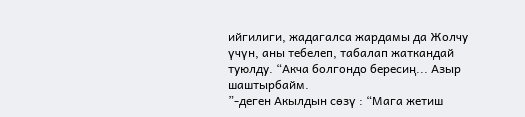ийгилиги, жадагалса жардамы да Жолчу үчүн, аны тебелеп, табалап жаткандай туюлду. “Акча болгондо бересиң... Азыр шаштырбайм.
”-деген Акылдын сөзү : “Мага жетиш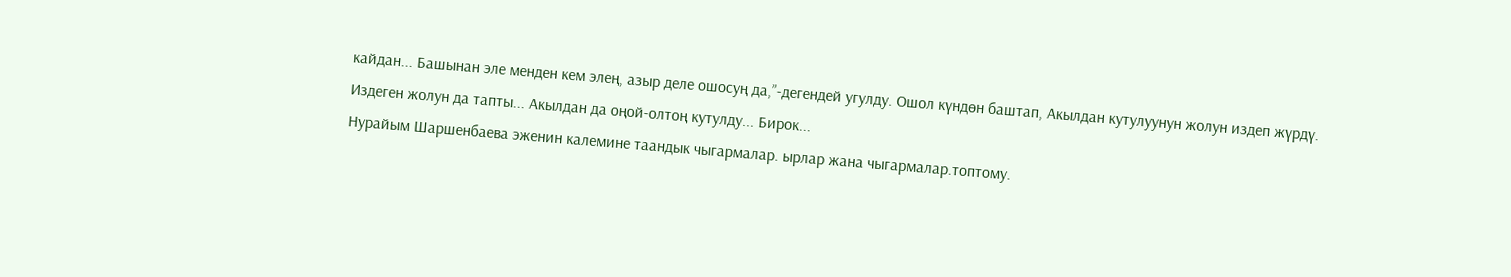кайдан... Башынан эле менден кем элең, азыр деле ошосуң да,”-дегендей угулду. Ошол күндөн баштап, Акылдан кутулуунун жолун издеп жүрдү.
Издеген жолун да тапты... Акылдан да оңой-олтоң кутулду... Бирок...
Нурайым Шаршенбаева эженин калемине таандык чыгармалар. ырлар жана чыгармалар.топтому.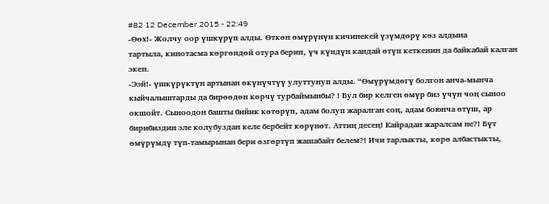#82 12 December 2015 - 22:49
-Өөх!- Жолчу оор үшкүрүп алды. Өткөн өмүрүнүн кичинекей үзүмдөрү көз алдына
тартыла, кинотасма көргөндөй отура берип, үч күндүн кандай өтүп кеткенин да байкабай калган экен.
-Ээй!- үшкүрүктүн артынан өкүнүчтүү улуттунуп алды. “Өмүрүмдөгү болгон анча-мынча кыйчалыштарды да бирөөдөн көрчү турбаймынбы? ! Бул бир келген өмүр биз үчүн чоң сыноо окшойт. Сыноодон башты бийик көтөрүп, адам болуп жаралган соң, адам боюнча өтүш, ар бирибиздин эле колубуздан келе бербейт көрүнөт. Аттиң десең! Кайрадан жаралсам не?! Бүт өмүрүмдү түп-тамырынан бери өзгөртүп жашабайт белем?! Ичи тарлыкты, көрө албастыкты,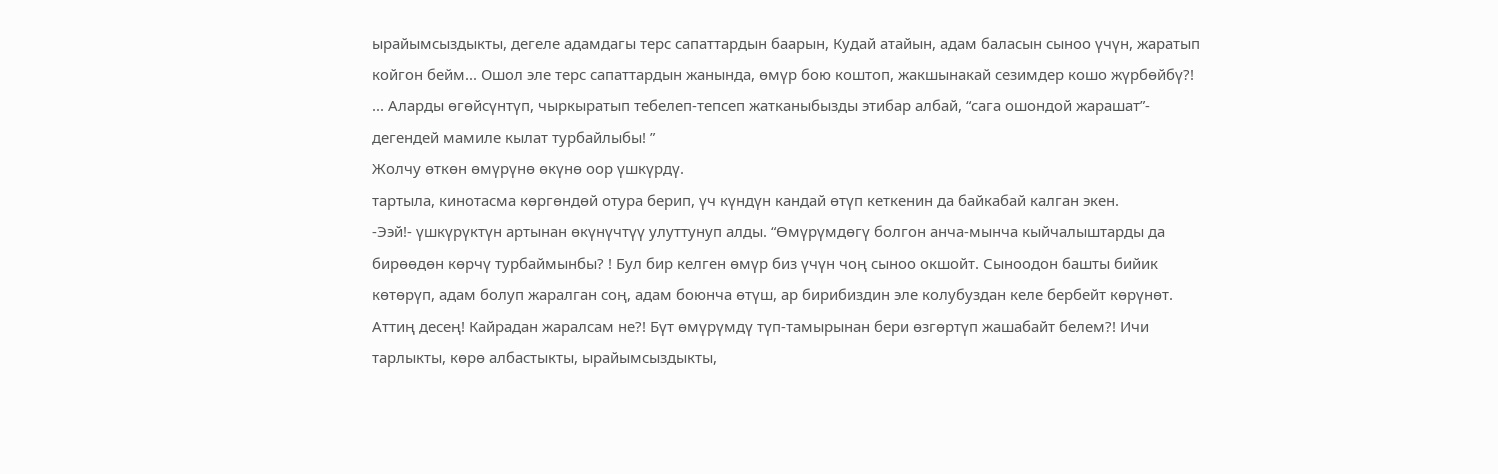ырайымсыздыкты, дегеле адамдагы терс сапаттардын баарын, Кудай атайын, адам баласын сыноо үчүн, жаратып койгон бейм... Ошол эле терс сапаттардын жанында, өмүр бою коштоп, жакшынакай сезимдер кошо жүрбөйбү?! ... Аларды өгөйсүнтүп, чыркыратып тебелеп-тепсеп жатканыбызды этибар албай, “сага ошондой жарашат”- дегендей мамиле кылат турбайлыбы! ”
Жолчу өткөн өмүрүнө өкүнө оор үшкүрдү.
тартыла, кинотасма көргөндөй отура берип, үч күндүн кандай өтүп кеткенин да байкабай калган экен.
-Ээй!- үшкүрүктүн артынан өкүнүчтүү улуттунуп алды. “Өмүрүмдөгү болгон анча-мынча кыйчалыштарды да бирөөдөн көрчү турбаймынбы? ! Бул бир келген өмүр биз үчүн чоң сыноо окшойт. Сыноодон башты бийик көтөрүп, адам болуп жаралган соң, адам боюнча өтүш, ар бирибиздин эле колубуздан келе бербейт көрүнөт. Аттиң десең! Кайрадан жаралсам не?! Бүт өмүрүмдү түп-тамырынан бери өзгөртүп жашабайт белем?! Ичи тарлыкты, көрө албастыкты, ырайымсыздыкты,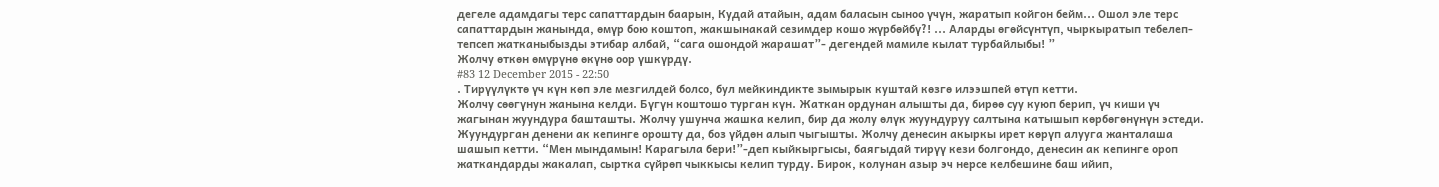дегеле адамдагы терс сапаттардын баарын, Кудай атайын, адам баласын сыноо үчүн, жаратып койгон бейм... Ошол эле терс сапаттардын жанында, өмүр бою коштоп, жакшынакай сезимдер кошо жүрбөйбү?! ... Аларды өгөйсүнтүп, чыркыратып тебелеп-тепсеп жатканыбызды этибар албай, “сага ошондой жарашат”- дегендей мамиле кылат турбайлыбы! ”
Жолчу өткөн өмүрүнө өкүнө оор үшкүрдү.
#83 12 December 2015 - 22:50
. Тирүүлүктө үч күн көп эле мезгилдей болсо, бул мейкиндикте зымырык куштай көзгө илээшпей өтүп кетти.
Жолчу сөөгүнун жанына келди. Бүгүн коштошо турган күн. Жаткан ордунан алышты да, бирөө суу куюп берип, үч киши үч жагынан жуундура башташты. Жолчу ушунча жашка келип, бир да жолу өлүк жуундуруу салтына катышып көрбөгөнүнүн эстеди. Жуундурган денени ак кепинге орошту да, боз үйдөн алып чыгышты. Жолчу денесин акыркы ирет көрүп алууга жанталаша шашып кетти. “Мен мындамын! Карагыла бери!”-деп кыйкыргысы, баягыдай тирүү кези болгондо, денесин ак кепинге ороп жаткандарды жакалап, сыртка сүйрөп чыккысы келип турду. Бирок, колунан азыр эч нерсе келбешине баш ийип,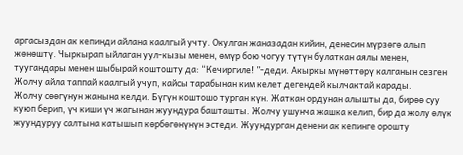аргасыздан ак кепинди айлана каалгый учту. Окулган жаназадан кийин, денесин мүрзөгө алып жөнөштү. Чыркырап ыйлаган уул-кызы менен, өмүр бою чогуу түтүн булаткан аялы менен, туугандары менен шыбырай коштошту да: “Кечиргиле! ”-деди. Акыркы мүнөттөрү калганын сезген Жолчу айла таппай каалгый учуп, кайсы тарабынан ким келет дегендей кылчактай карады.
Жолчу сөөгүнун жанына келди. Бүгүн коштошо турган күн. Жаткан ордунан алышты да, бирөө суу куюп берип, үч киши үч жагынан жуундура башташты. Жолчу ушунча жашка келип, бир да жолу өлүк жуундуруу салтына катышып көрбөгөнүнүн эстеди. Жуундурган денени ак кепинге орошту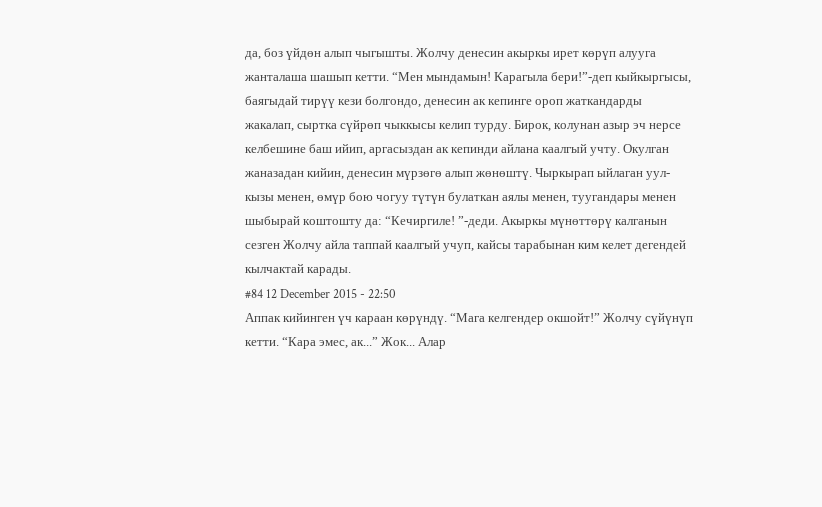да, боз үйдөн алып чыгышты. Жолчу денесин акыркы ирет көрүп алууга жанталаша шашып кетти. “Мен мындамын! Карагыла бери!”-деп кыйкыргысы, баягыдай тирүү кези болгондо, денесин ак кепинге ороп жаткандарды жакалап, сыртка сүйрөп чыккысы келип турду. Бирок, колунан азыр эч нерсе келбешине баш ийип, аргасыздан ак кепинди айлана каалгый учту. Окулган жаназадан кийин, денесин мүрзөгө алып жөнөштү. Чыркырап ыйлаган уул-кызы менен, өмүр бою чогуу түтүн булаткан аялы менен, туугандары менен шыбырай коштошту да: “Кечиргиле! ”-деди. Акыркы мүнөттөрү калганын сезген Жолчу айла таппай каалгый учуп, кайсы тарабынан ким келет дегендей кылчактай карады.
#84 12 December 2015 - 22:50
Аппак кийинген үч караан көрүндү. “Мага келгендер окшойт!” Жолчу сүйүнүп кетти. “Кара эмес, ак...” Жок... Алар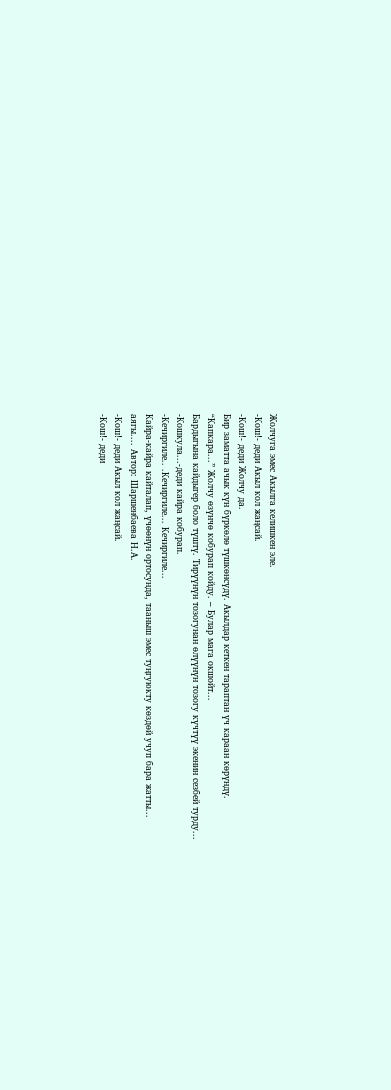Жолчуга эмес Акылга келишкен эле.
-Кош!- деди Акыл кол жаңсай.
-Кош!- деди Жолчу да.
Бир заматта ачык күн бүркөлө түшкөнсүдү. Акылдар кеткен тараптан үч караан көрүндү. “Капкара...” Жолчу өзүнчө кобурап койду. – Булар мага окшойт...
Бардыгына кайдыгер боло түштү. Тирүүнүн тозогунан өлүүнүн тозогу күчтүү экенин сезбей турду...
-Кошкула...-деди кайра кобурап.
-Кечиргиле.. .Кечиргиле... Кечиргиле...
Кайра-кайра кайталап, үчөөнүн ортосунда, тааныш эмес туңгуюкту көздөй учуп бара жатты...
аягы.... Автор: Шаршенбаева Н.А.
-Кош!- деди Акыл кол жаңсай.
-Кош!- деди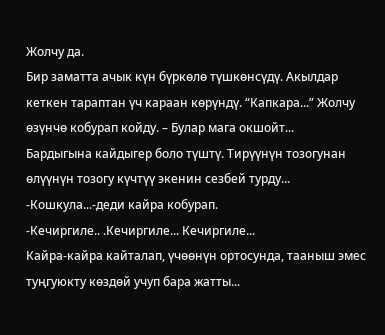Жолчу да.
Бир заматта ачык күн бүркөлө түшкөнсүдү. Акылдар кеткен тараптан үч караан көрүндү. “Капкара...” Жолчу өзүнчө кобурап койду. – Булар мага окшойт...
Бардыгына кайдыгер боло түштү. Тирүүнүн тозогунан өлүүнүн тозогу күчтүү экенин сезбей турду...
-Кошкула...-деди кайра кобурап.
-Кечиргиле.. .Кечиргиле... Кечиргиле...
Кайра-кайра кайталап, үчөөнүн ортосунда, тааныш эмес туңгуюкту көздөй учуп бара жатты...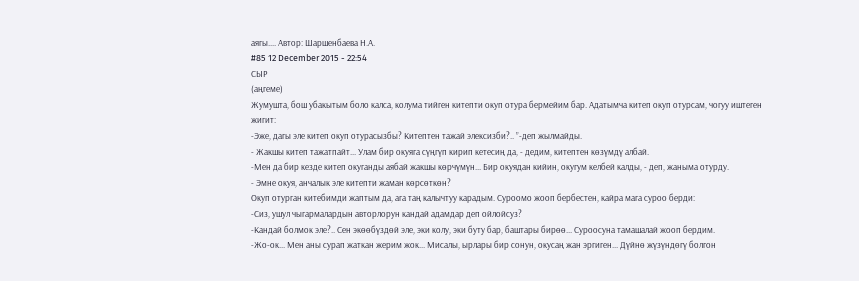аягы.... Автор: Шаршенбаева Н.А.
#85 12 December 2015 - 22:54
CЫР
(аңгеме)
Жумушта, бош убакытым боло калса, колума тийген китепти окуп отура бермейим бар. Адатымча китеп окуп отурсам, чогуу иштеген жигит:
-Эже, дагы эле китеп окуп отурасызбы? Китептен тажай элексизби?.. ”-деп жылмайды.
- Жакшы китеп тажатпайт... Улам бир окуяга сүңгүп кирип кетесиң да, - дедим, китептен көзүмдү албай.
-Мен да бир кезде китеп окуганды аябай жакшы көрчүмүн... Бир окуядан кийин, окугум келбей калды, - деп, жаныма отурду.
- Эмне окуя, анчалык эле китепти жаман көрсөткөн?
Окуп отурган китебимди жаптым да, ага таң калычтуу карадым. Суроомо жооп бербестен, кайра мага суроо берди:
-Сиз, ушул чыгармалардын авторлорун кандай адамдар деп ойлойсуз?
-Кандай болмок эле?.. Сен экөөбүздөй эле, эки колу, эки буту бар, баштары бирөө... Суроосуна тамашалай жооп бердим.
-Жо-ок... Мен аны сурап жаткан жерим жок... Мисалы, ырлары бир сонун, окусаң жан эргиген... Дүйнө жүзүндөгү болгон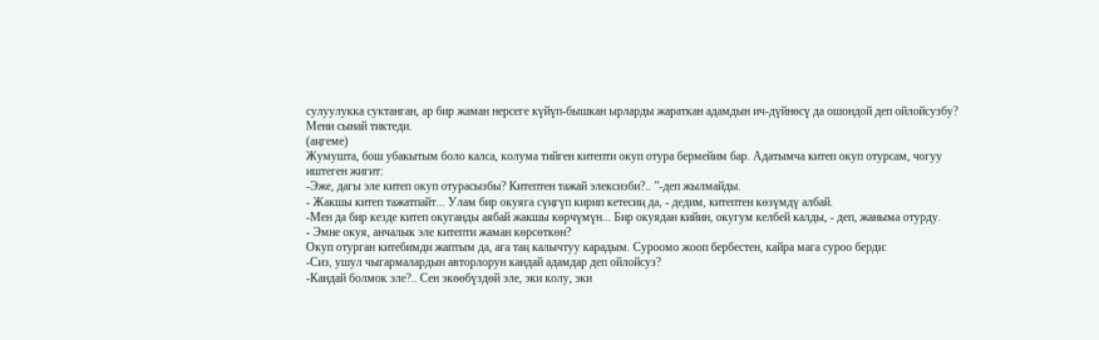сулуулукка суктанган, ар бир жаман нерсеге күйүп-бышкан ырларды жараткан адамдын ич-дүйнөсү да ошондой деп ойлойсузбу?
Мени сынай тиктеди.
(аңгеме)
Жумушта, бош убакытым боло калса, колума тийген китепти окуп отура бермейим бар. Адатымча китеп окуп отурсам, чогуу иштеген жигит:
-Эже, дагы эле китеп окуп отурасызбы? Китептен тажай элексизби?.. ”-деп жылмайды.
- Жакшы китеп тажатпайт... Улам бир окуяга сүңгүп кирип кетесиң да, - дедим, китептен көзүмдү албай.
-Мен да бир кезде китеп окуганды аябай жакшы көрчүмүн... Бир окуядан кийин, окугум келбей калды, - деп, жаныма отурду.
- Эмне окуя, анчалык эле китепти жаман көрсөткөн?
Окуп отурган китебимди жаптым да, ага таң калычтуу карадым. Суроомо жооп бербестен, кайра мага суроо берди:
-Сиз, ушул чыгармалардын авторлорун кандай адамдар деп ойлойсуз?
-Кандай болмок эле?.. Сен экөөбүздөй эле, эки колу, эки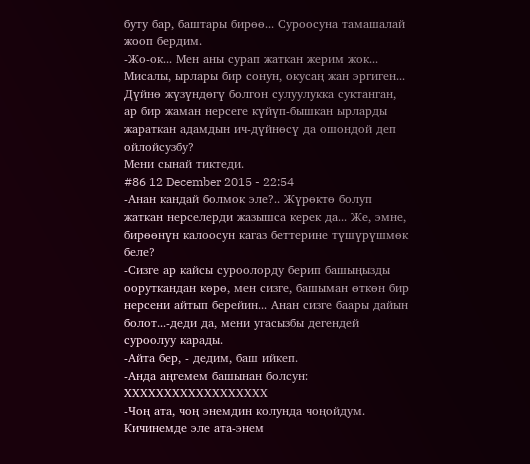буту бар, баштары бирөө... Суроосуна тамашалай жооп бердим.
-Жо-ок... Мен аны сурап жаткан жерим жок... Мисалы, ырлары бир сонун, окусаң жан эргиген... Дүйнө жүзүндөгү болгон сулуулукка суктанган, ар бир жаман нерсеге күйүп-бышкан ырларды жараткан адамдын ич-дүйнөсү да ошондой деп ойлойсузбу?
Мени сынай тиктеди.
#86 12 December 2015 - 22:54
-Анан кандай болмок эле?.. Жүрөктө болуп жаткан нерселерди жазышса керек да... Же, эмне, бирөөнүн калоосун кагаз беттерине түшүрүшмөк беле?
-Сизге ар кайсы суроолорду берип башыңызды ооруткандан көрө, мен сизге, башыман өткөн бир нерсени айтып берейин... Анан сизге баары дайын болот...-деди да, мени угасызбы дегендей суроолуу карады.
-Айта бер, - дедим, баш ийкеп.
-Анда аңгемем башынан болсун: ХХХХХХХХХХХХХХХХХХ
-Чоң ата, чоң энемдин колунда чоңойдум. Кичинемде эле ата-энем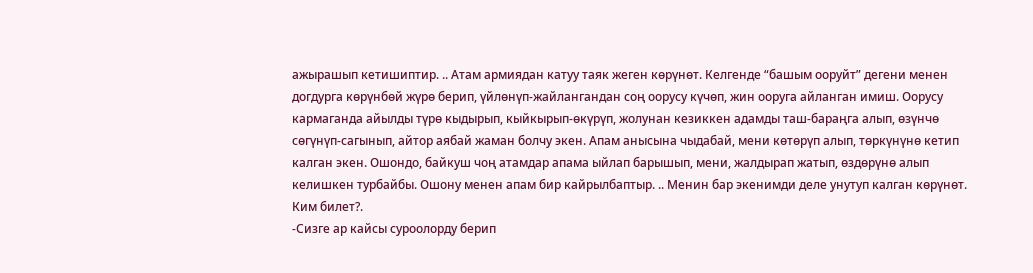ажырашып кетишиптир. .. Атам армиядан катуу таяк жеген көрүнөт. Келгенде “башым ооруйт” дегени менен догдурга көрүнбөй жүрө берип, үйлөнүп-жайлангандан соң оорусу күчөп, жин ооруга айланган имиш. Оорусу кармаганда айылды түрө кыдырып, кыйкырып-өкүрүп, жолунан кезиккен адамды таш-бараңга алып, өзүнчө сөгүнүп-сагынып, айтор аябай жаман болчу экен. Апам анысына чыдабай, мени көтөрүп алып, төркүнүнө кетип калган экен. Ошондо, байкуш чоң атамдар апама ыйлап барышып, мени, жалдырап жатып, өздөрүнө алып келишкен турбайбы. Ошону менен апам бир кайрылбаптыр. .. Менин бар экенимди деле унутуп калган көрүнөт. Ким билет?.
-Сизге ар кайсы суроолорду берип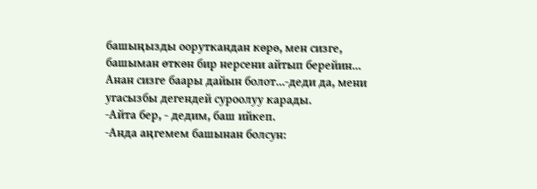башыңызды ооруткандан көрө, мен сизге, башыман өткөн бир нерсени айтып берейин... Анан сизге баары дайын болот...-деди да, мени угасызбы дегендей суроолуу карады.
-Айта бер, - дедим, баш ийкеп.
-Анда аңгемем башынан болсун: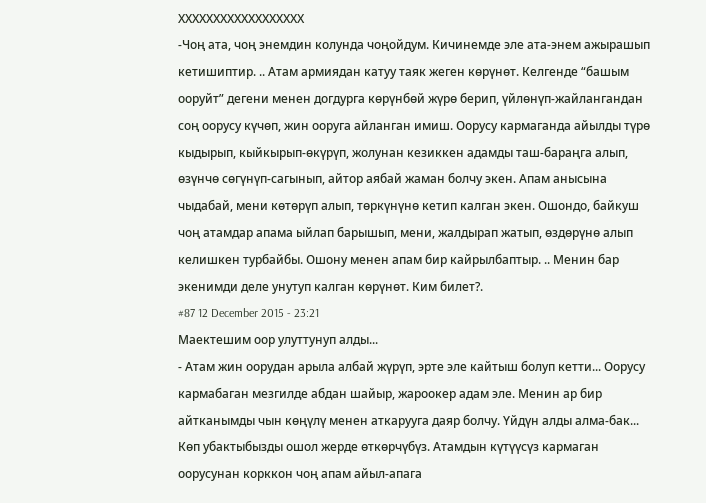ХХХХХХХХХХХХХХХХХХ
-Чоң ата, чоң энемдин колунда чоңойдум. Кичинемде эле ата-энем ажырашып кетишиптир. .. Атам армиядан катуу таяк жеген көрүнөт. Келгенде “башым ооруйт” дегени менен догдурга көрүнбөй жүрө берип, үйлөнүп-жайлангандан соң оорусу күчөп, жин ооруга айланган имиш. Оорусу кармаганда айылды түрө кыдырып, кыйкырып-өкүрүп, жолунан кезиккен адамды таш-бараңга алып, өзүнчө сөгүнүп-сагынып, айтор аябай жаман болчу экен. Апам анысына чыдабай, мени көтөрүп алып, төркүнүнө кетип калган экен. Ошондо, байкуш чоң атамдар апама ыйлап барышып, мени, жалдырап жатып, өздөрүнө алып келишкен турбайбы. Ошону менен апам бир кайрылбаптыр. .. Менин бар экенимди деле унутуп калган көрүнөт. Ким билет?.
#87 12 December 2015 - 23:21
Маектешим оор улуттунуп алды...
- Атам жин оорудан арыла албай жүрүп, эрте эле кайтыш болуп кетти... Оорусу кармабаган мезгилде абдан шайыр, жароокер адам эле. Менин ар бир айтканымды чын көңүлү менен аткарууга даяр болчу. Үйдүн алды алма-бак... Көп убактыбызды ошол жерде өткөрчүбүз. Атамдын күтүүсүз кармаган оорусунан корккон чоң апам айыл-апага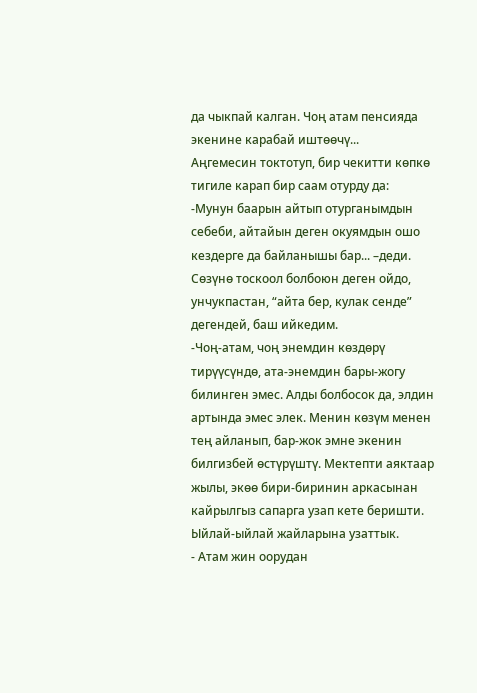да чыкпай калган. Чоң атам пенсияда экенине карабай иштөөчү...
Аңгемесин токтотуп, бир чекитти көпкө тигиле карап бир саам отурду да:
-Мунун баарын айтып отурганымдын себеби, айтайын деген окуямдын ошо кездерге да байланышы бар... –деди.
Сөзүнө тоскоол болбоюн деген ойдо, унчукпастан, “айта бер, кулак сенде” дегендей, баш ийкедим.
-Чоң-атам, чоң энемдин көздөрү тирүүсүндө, ата-энемдин бары-жогу билинген эмес. Алды болбосок да, элдин артында эмес элек. Менин көзүм менен тең айланып, бар-жок эмне экенин билгизбей өстүрүштү. Мектепти аяктаар жылы, экөө бири-биринин аркасынан кайрылгыз сапарга узап кете беришти. Ыйлай-ыйлай жайларына узаттык.
- Атам жин оорудан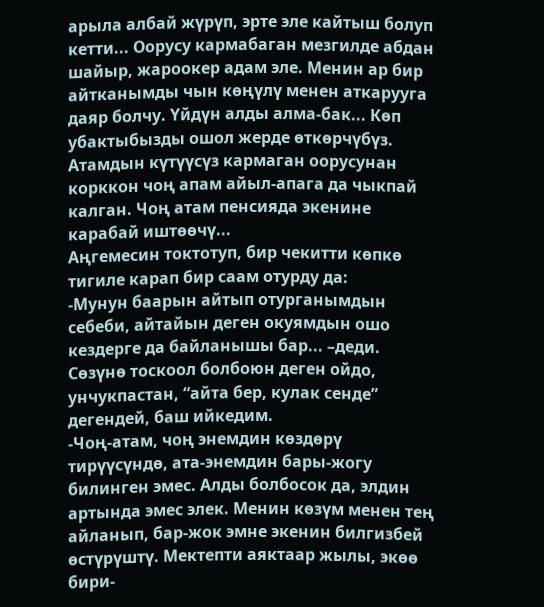арыла албай жүрүп, эрте эле кайтыш болуп кетти... Оорусу кармабаган мезгилде абдан шайыр, жароокер адам эле. Менин ар бир айтканымды чын көңүлү менен аткарууга даяр болчу. Үйдүн алды алма-бак... Көп убактыбызды ошол жерде өткөрчүбүз. Атамдын күтүүсүз кармаган оорусунан корккон чоң апам айыл-апага да чыкпай калган. Чоң атам пенсияда экенине карабай иштөөчү...
Аңгемесин токтотуп, бир чекитти көпкө тигиле карап бир саам отурду да:
-Мунун баарын айтып отурганымдын себеби, айтайын деген окуямдын ошо кездерге да байланышы бар... –деди.
Сөзүнө тоскоол болбоюн деген ойдо, унчукпастан, “айта бер, кулак сенде” дегендей, баш ийкедим.
-Чоң-атам, чоң энемдин көздөрү тирүүсүндө, ата-энемдин бары-жогу билинген эмес. Алды болбосок да, элдин артында эмес элек. Менин көзүм менен тең айланып, бар-жок эмне экенин билгизбей өстүрүштү. Мектепти аяктаар жылы, экөө бири-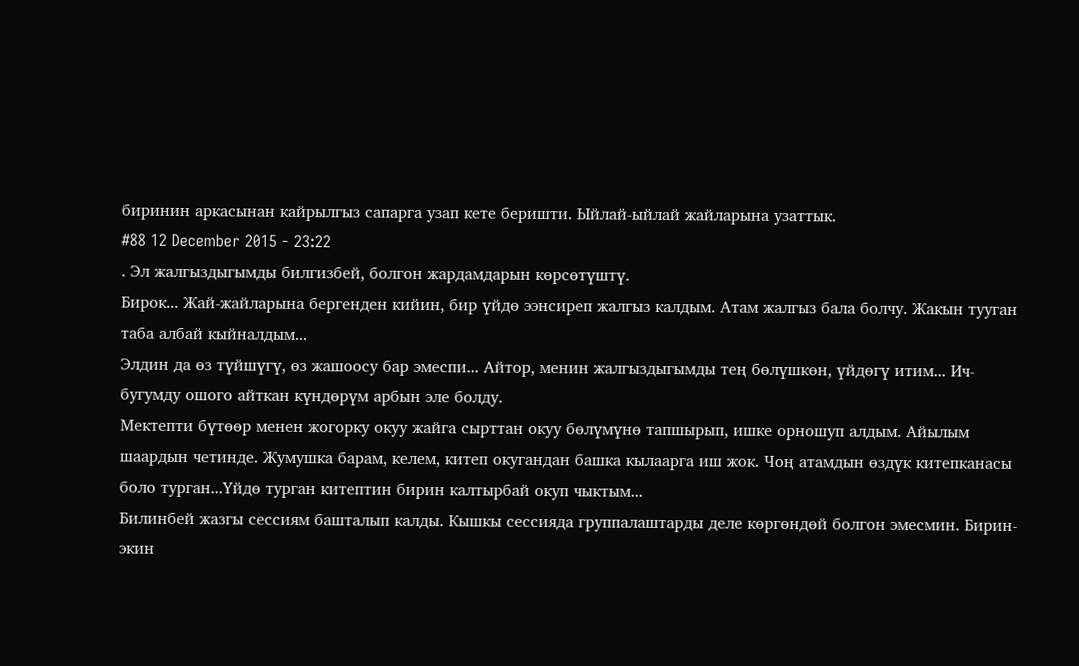биринин аркасынан кайрылгыз сапарга узап кете беришти. Ыйлай-ыйлай жайларына узаттык.
#88 12 December 2015 - 23:22
. Эл жалгыздыгымды билгизбей, болгон жардамдарын көрсөтүштү.
Бирок... Жай-жайларына бергенден кийин, бир үйдө ээнсиреп жалгыз калдым. Атам жалгыз бала болчу. Жакын тууган таба албай кыйналдым...
Элдин да өз түйшүгү, өз жашоосу бар эмеспи... Айтор, менин жалгыздыгымды тең бөлүшкөн, үйдөгү итим... Ич-бугумду ошого айткан күндөрүм арбын эле болду.
Мектепти бүтөөр менен жогорку окуу жайга сырттан окуу бөлүмүнө тапшырып, ишке орношуп алдым. Айылым шаардын четинде. Жумушка барам, келем, китеп окугандан башка кылаарга иш жок. Чоң атамдын өздүк китепканасы боло турган...Үйдө турган китептин бирин калтырбай окуп чыктым...
Билинбей жазгы сессиям башталып калды. Кышкы сессияда группалаштарды деле көргөндөй болгон эмесмин. Бирин-экин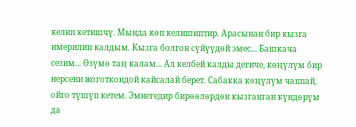келип кетишчү. Мында көп келишиптир. Арасынан бир кызга имерилип калдым. Кызга болгон сүйүүдөй эмес... Башкача сезим... Өзүмө таң калам... Ал келбей калды дегиче, көңүлүм бир нерсени жоготкондой кайсалай берет. Сабакка көңүлүм чаппай, ойго түшүп кетем. Эмнегедир бирөөлөрдөн кызганган күндөрүм да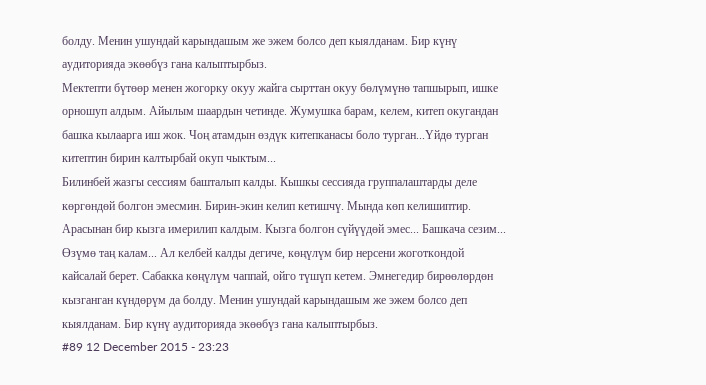болду. Менин ушундай карындашым же эжем болсо деп кыялданам. Бир күнү аудиторияда экөөбүз гана калыптырбыз.
Мектепти бүтөөр менен жогорку окуу жайга сырттан окуу бөлүмүнө тапшырып, ишке орношуп алдым. Айылым шаардын четинде. Жумушка барам, келем, китеп окугандан башка кылаарга иш жок. Чоң атамдын өздүк китепканасы боло турган...Үйдө турган китептин бирин калтырбай окуп чыктым...
Билинбей жазгы сессиям башталып калды. Кышкы сессияда группалаштарды деле көргөндөй болгон эмесмин. Бирин-экин келип кетишчү. Мында көп келишиптир. Арасынан бир кызга имерилип калдым. Кызга болгон сүйүүдөй эмес... Башкача сезим... Өзүмө таң калам... Ал келбей калды дегиче, көңүлүм бир нерсени жоготкондой кайсалай берет. Сабакка көңүлүм чаппай, ойго түшүп кетем. Эмнегедир бирөөлөрдөн кызганган күндөрүм да болду. Менин ушундай карындашым же эжем болсо деп кыялданам. Бир күнү аудиторияда экөөбүз гана калыптырбыз.
#89 12 December 2015 - 23:23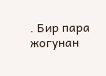. Бир пара жогунан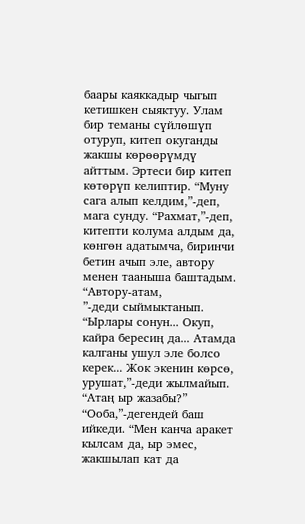баары каяккадыр чыгып кетишкен сыяктуу. Улам бир теманы сүйлөшүп отуруп, китеп окуганды жакшы көрөөрүмдү айттым. Эртеси бир китеп көтөрүп келиптир. “Муну сага алып келдим,”-деп,
мага сунду. “Рахмат,”-деп,
китепти колума алдым да, көнгөн адатымча, биринчи бетин ачып эле, автору менен тааныша баштадым. “Автору-атам,
”-деди сыймыктанып.
“Ырлары сонун... Окуп, кайра бересиң да... Атамда калганы ушул эле болсо керек... Жок экенин көрсө, урушат,”-деди жылмайып. “Атаң ыр жазабы?” “Ооба,”-дегендей баш ийкеди. “Мен канча аракет кылсам да, ыр эмес, жакшылап кат да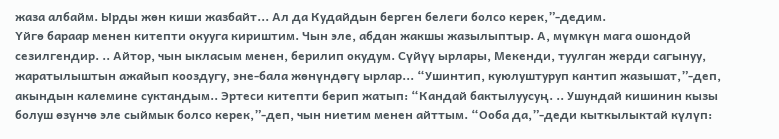жаза албайм. Ырды жөн киши жазбайт... Ал да Кудайдын берген белеги болсо керек,”-дедим.
Үйгө бараар менен китепти окууга кириштим. Чын эле, абдан жакшы жазылыптыр. А, мүмкүн мага ошондой сезилгендир. .. Айтор, чын ыкласым менен, берилип окудум. Сүйүү ырлары, Мекенди, туулган жерди сагынуу, жаратылыштын ажайып кооздугу, эне-бала жөнүндөгү ырлар... “Ушинтип, куюлуштуруп кантип жазышат,”-деп, акындын калемине суктандым.. Эртеси китепти берип жатып: “Кандай бактылуусуң. .. Ушундай кишинин кызы болуш өзүнчө эле сыймык болсо керек,”-деп, чын ниетим менен айттым. “Ооба да,”-деди кыткылыктай күлүп: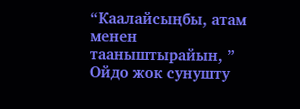“Каалайсыңбы, атам менен тааныштырайын, ” Ойдо жок сунушту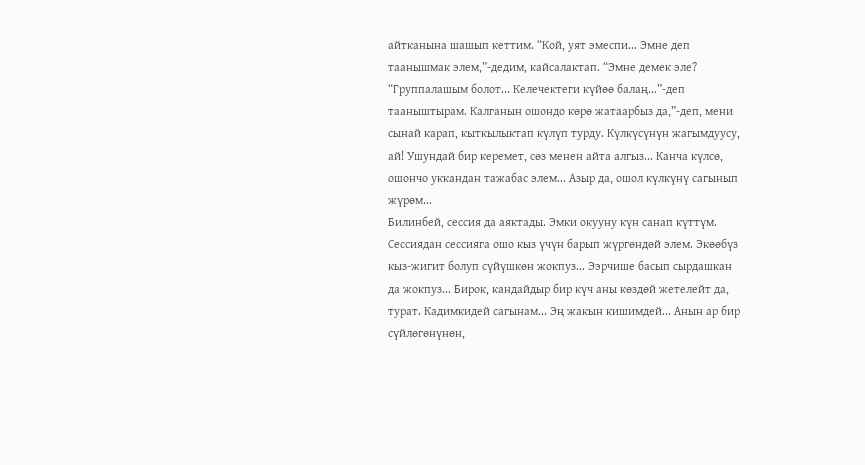айтканына шашып кеттим. “Кой, уят эмеспи... Эмне деп таанышмак элем,”-дедим, кайсалактап. “Эмне демек эле? “Группалашым болот... Келечектеги күйөө балаң...”-деп тааныштырам. Калганын ошондо көрө жатаарбыз да,”-деп, мени сынай карап, кыткылыктап күлүп турду. Күлкүсүнүн жагымдуусу, ай! Ушундай бир керемет, сөз менен айта алгыз... Канча күлсө, ошончо уккандан тажабас элем... Азыр да, ошол күлкүнү сагынып жүрөм...
Билинбей, сессия да аяктады. Эмки окууну күн санап күттүм. Сессиядан сессияга ошо кыз үчүн барып жүргөндөй элем. Экөөбүз кыз-жигит болуп сүйүшкөн жокпуз... Ээрчише басып сырдашкан да жокпуз... Бирок, кандайдыр бир күч аны көздөй жетелейт да, турат. Кадимкидей сагынам... Эң жакын кишимдей... Анын ар бир сүйлөгөнүнөн,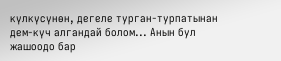күлкүсүнөн, дегеле турган-турпатынан дем-күч алгандай болом... Анын бул жашоодо бар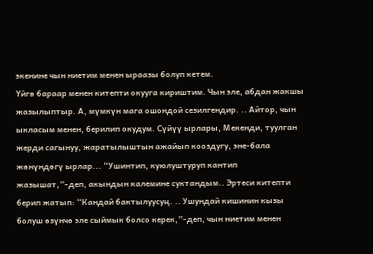экенине чын ниетим менен ыраазы болуп кетем.
Үйгө бараар менен китепти окууга кириштим. Чын эле, абдан жакшы жазылыптыр. А, мүмкүн мага ошондой сезилгендир. .. Айтор, чын ыкласым менен, берилип окудум. Сүйүү ырлары, Мекенди, туулган жерди сагынуу, жаратылыштын ажайып кооздугу, эне-бала жөнүндөгү ырлар... “Ушинтип, куюлуштуруп кантип жазышат,”-деп, акындын калемине суктандым.. Эртеси китепти берип жатып: “Кандай бактылуусуң. .. Ушундай кишинин кызы болуш өзүнчө эле сыймык болсо керек,”-деп, чын ниетим менен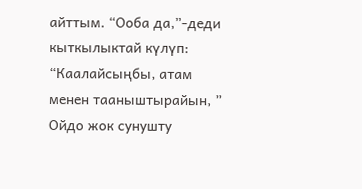айттым. “Ооба да,”-деди кыткылыктай күлүп: “Каалайсыңбы, атам менен тааныштырайын, ” Ойдо жок сунушту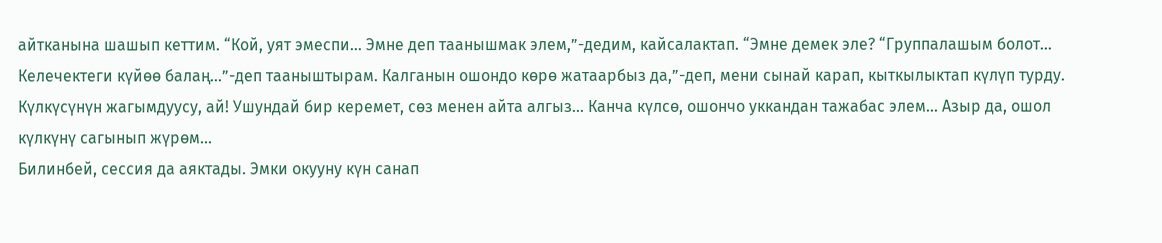айтканына шашып кеттим. “Кой, уят эмеспи... Эмне деп таанышмак элем,”-дедим, кайсалактап. “Эмне демек эле? “Группалашым болот... Келечектеги күйөө балаң...”-деп тааныштырам. Калганын ошондо көрө жатаарбыз да,”-деп, мени сынай карап, кыткылыктап күлүп турду. Күлкүсүнүн жагымдуусу, ай! Ушундай бир керемет, сөз менен айта алгыз... Канча күлсө, ошончо уккандан тажабас элем... Азыр да, ошол күлкүнү сагынып жүрөм...
Билинбей, сессия да аяктады. Эмки окууну күн санап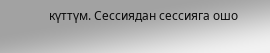күттүм. Сессиядан сессияга ошо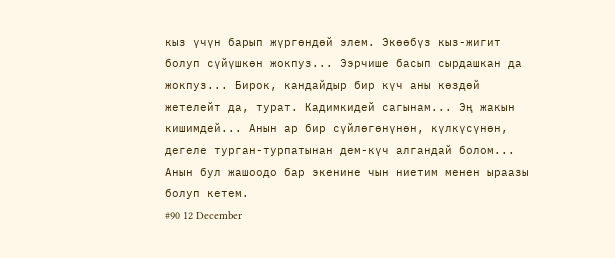кыз үчүн барып жүргөндөй элем. Экөөбүз кыз-жигит болуп сүйүшкөн жокпуз... Ээрчише басып сырдашкан да жокпуз... Бирок, кандайдыр бир күч аны көздөй жетелейт да, турат. Кадимкидей сагынам... Эң жакын кишимдей... Анын ар бир сүйлөгөнүнөн, күлкүсүнөн, дегеле турган-турпатынан дем-күч алгандай болом... Анын бул жашоодо бар экенине чын ниетим менен ыраазы болуп кетем.
#90 12 December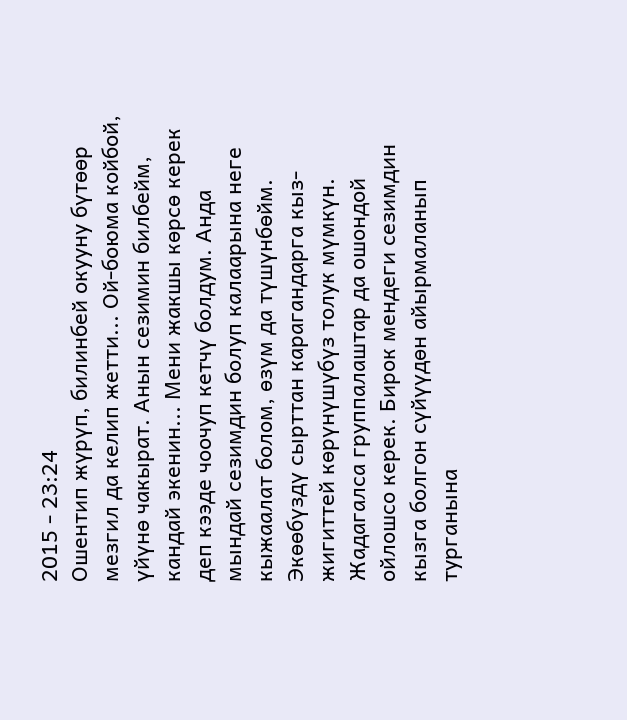2015 - 23:24
Ошентип жүрүп, билинбей окууну бүтөөр мезгил да келип жетти... Ой-боюма койбой, үйүнө чакырат. Анын сезимин билбейм, кандай экенин... Мени жакшы көрсө керек деп кээде чоочуп кетчү болдум. Анда мындай сезимдин болуп калаарына неге кыжаалат болом, өзүм да түшүнбөйм. Экөөбүздү сырттан карагандарга кыз-жигиттей көрүнүшүбүз толук мүмкүн. Жадагалса группалаштар да ошондой ойлошсо керек. Бирок мендеги сезимдин кызга болгон сүйүүдөн айырмаланып турганына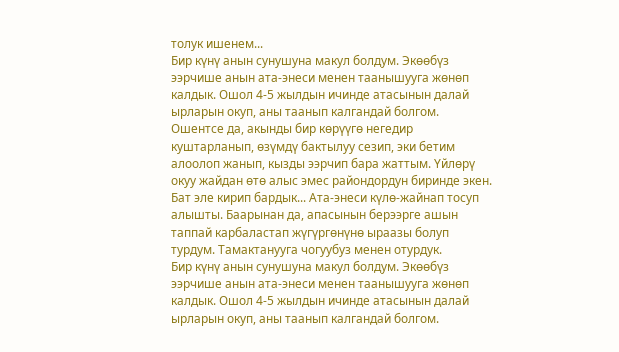толук ишенем...
Бир күнү анын сунушуна макул болдум. Экөөбүз ээрчише анын ата-энеси менен таанышууга жөнөп калдык. Ошол 4-5 жылдын ичинде атасынын далай ырларын окуп, аны таанып калгандай болгом. Ошентсе да, акынды бир көрүүгө негедир куштарланып, өзүмдү бактылуу сезип, эки бетим алоолоп жанып, кызды ээрчип бара жаттым. Үйлөрү окуу жайдан өтө алыс эмес райондордун биринде экен. Бат эле кирип бардык... Ата-энеси күлө-жайнап тосуп алышты. Баарынан да, апасынын берээрге ашын таппай карбаластап жүгүргөнүнө ыраазы болуп турдум. Тамактанууга чогуубуз менен отурдук.
Бир күнү анын сунушуна макул болдум. Экөөбүз ээрчише анын ата-энеси менен таанышууга жөнөп калдык. Ошол 4-5 жылдын ичинде атасынын далай ырларын окуп, аны таанып калгандай болгом.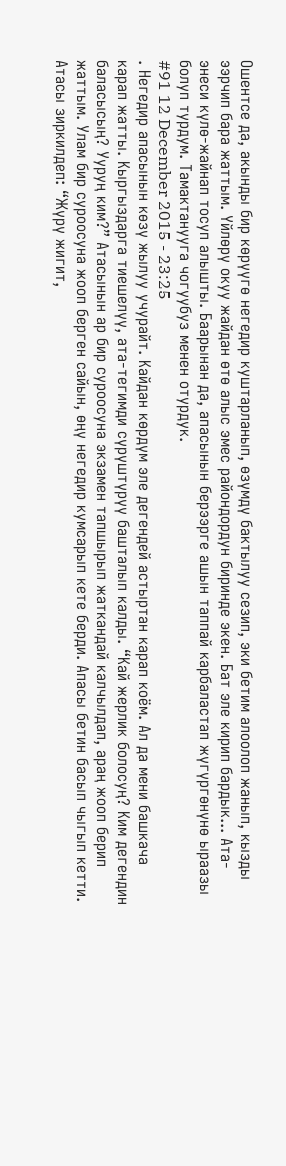Ошентсе да, акынды бир көрүүгө негедир куштарланып, өзүмдү бактылуу сезип, эки бетим алоолоп жанып, кызды ээрчип бара жаттым. Үйлөрү окуу жайдан өтө алыс эмес райондордун биринде экен. Бат эле кирип бардык... Ата-энеси күлө-жайнап тосуп алышты. Баарынан да, апасынын берээрге ашын таппай карбаластап жүгүргөнүнө ыраазы болуп турдум. Тамактанууга чогуубуз менен отурдук.
#91 12 December 2015 - 23:25
. Негедир апасынын көзү жылуу учурайт. Кайдан көрдүм эле дегендей астыртан карап коём. Ал да мени башкача карап жатты. Кыргыздарга тиешелүү, ата-тегимди сүрүштүрүү башталып калды. “Кай жерлик болосуң? Ким дегендин баласысың? Ууруң ким?” Атасынын ар бир суроосуна экзамен тапшырып жаткандай калчылдап, араң жооп берип жаттым. Улам бир суроосуна жооп берген сайын, өңү негедир кумсарып кете берди. Апасы бетин басып чыгып кетти. Атасы зиркилдеп: “Жүрү жигит,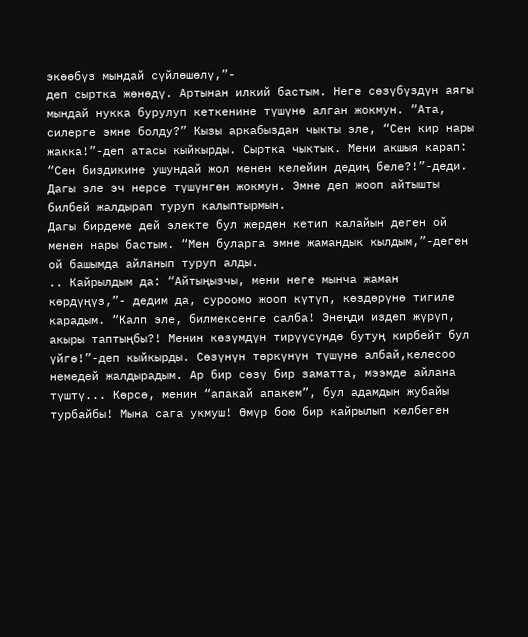экөөбүз мындай сүйлөшөлү,”-
деп сыртка жөнөдү. Артынан илкий бастым. Неге сөзүбүздүн аягы мындай нукка бурулуп кеткенине түшүнө алган жокмун. “Ата, силерге эмне болду?” Кызы аркабыздан чыкты эле, “Сен кир нары жакка!”-деп атасы кыйкырды. Сыртка чыктык. Мени акшыя карап: “Сен биздикине ушундай жол менен келейин дедиң беле?!”-деди.
Дагы эле эч нерсе түшүнгөн жокмун. Эмне деп жооп айтышты билбей жалдырап туруп калыптырмын.
Дагы бирдеме дей электе бул жерден кетип калайын деген ой менен нары бастым. “Мен буларга эмне жамандык кылдым,”-деген ой башымда айланып туруп алды.
.. Кайрылдым да: “Айтыңызчы, мени неге мынча жаман көрдүңүз,”- дедим да, суроомо жооп күтүп, көздөрүнө тигиле карадым. “Калп эле, билмексенге салба! Энеңди издеп жүрүп, акыры таптыңбы?! Менин көзүмдүн тирүүсүндө бутуң кирбейт бул үйгө!”-деп кыйкырды. Сөзүнүн төркүнүн түшүнө албай,келесоо немедей жалдырадым. Ар бир сөзү бир заматта, мээмде айлана түштү... Көрсө, менин “апакай апакем”, бул адамдын жубайы турбайбы! Мына сага укмуш! Өмүр бою бир кайрылып келбеген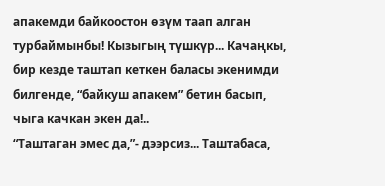апакемди байкоостон өзүм таап алган турбаймынбы! Кызыгың түшкүр... Качаңкы, бир кезде таштап кеткен баласы экенимди билгенде, “байкуш апакем” бетин басып, чыга качкан экен да!..
“Таштаган эмес да,”- дээрсиз... Таштабаса,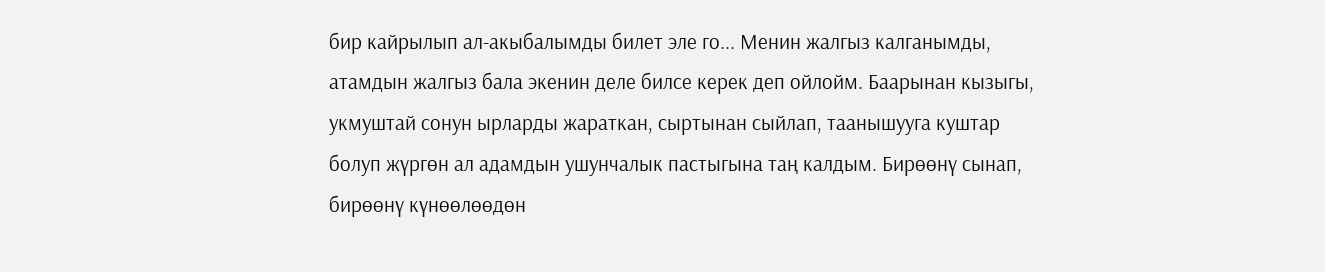бир кайрылып ал-акыбалымды билет эле го... Менин жалгыз калганымды, атамдын жалгыз бала экенин деле билсе керек деп ойлойм. Баарынан кызыгы, укмуштай сонун ырларды жараткан, сыртынан сыйлап, таанышууга куштар болуп жүргөн ал адамдын ушунчалык пастыгына таң калдым. Бирөөнү сынап, бирөөнү күнөөлөөдөн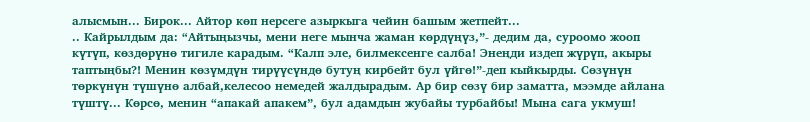алысмын... Бирок... Айтор көп нерсеге азыркыга чейин башым жетпейт...
.. Кайрылдым да: “Айтыңызчы, мени неге мынча жаман көрдүңүз,”- дедим да, суроомо жооп күтүп, көздөрүнө тигиле карадым. “Калп эле, билмексенге салба! Энеңди издеп жүрүп, акыры таптыңбы?! Менин көзүмдүн тирүүсүндө бутуң кирбейт бул үйгө!”-деп кыйкырды. Сөзүнүн төркүнүн түшүнө албай,келесоо немедей жалдырадым. Ар бир сөзү бир заматта, мээмде айлана түштү... Көрсө, менин “апакай апакем”, бул адамдын жубайы турбайбы! Мына сага укмуш!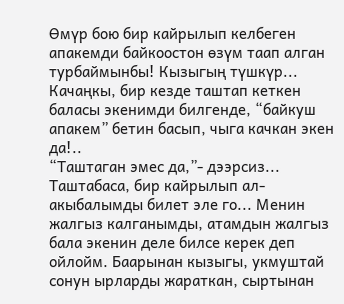Өмүр бою бир кайрылып келбеген апакемди байкоостон өзүм таап алган турбаймынбы! Кызыгың түшкүр... Качаңкы, бир кезде таштап кеткен баласы экенимди билгенде, “байкуш апакем” бетин басып, чыга качкан экен да!..
“Таштаган эмес да,”- дээрсиз... Таштабаса, бир кайрылып ал-акыбалымды билет эле го... Менин жалгыз калганымды, атамдын жалгыз бала экенин деле билсе керек деп ойлойм. Баарынан кызыгы, укмуштай сонун ырларды жараткан, сыртынан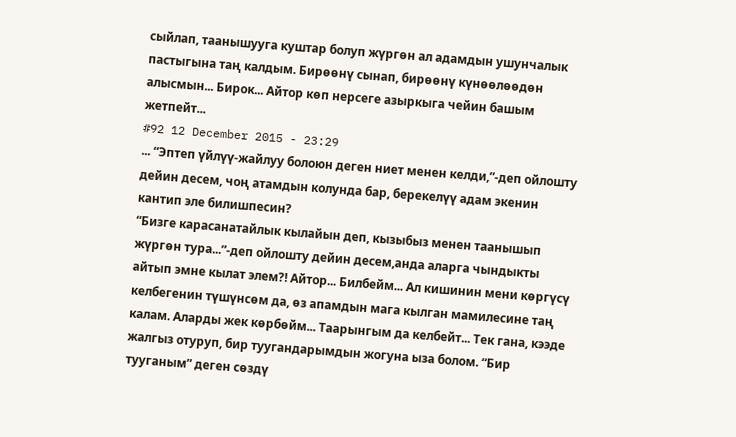сыйлап, таанышууга куштар болуп жүргөн ал адамдын ушунчалык пастыгына таң калдым. Бирөөнү сынап, бирөөнү күнөөлөөдөн алысмын... Бирок... Айтор көп нерсеге азыркыга чейин башым жетпейт...
#92 12 December 2015 - 23:29
... “Эптеп үйлүү-жайлуу болоюн деген ниет менен келди,”-деп ойлошту дейин десем, чоң атамдын колунда бар, берекелүү адам экенин кантип эле билишпесин?
“Бизге карасанатайлык кылайын деп, кызыбыз менен таанышып жүргөн тура...”-деп ойлошту дейин десем,анда аларга чындыкты айтып эмне кылат элем?! Айтор... Билбейм... Ал кишинин мени көргүсү келбегенин түшүнсөм да, өз апамдын мага кылган мамилесине таң калам. Аларды жек көрбөйм... Таарынгым да келбейт... Тек гана, кээде жалгыз отуруп, бир туугандарымдын жогуна ыза болом. “Бир тууганым” деген сөздү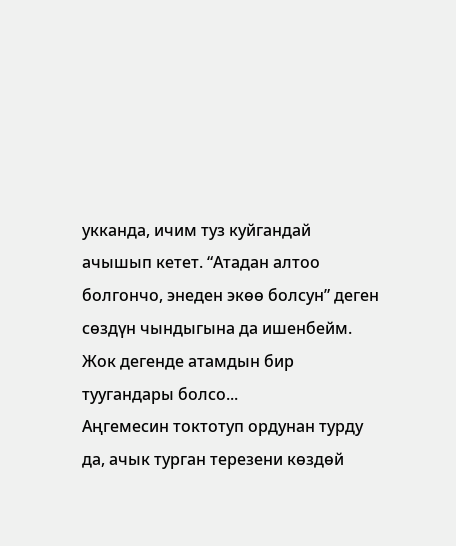укканда, ичим туз куйгандай ачышып кетет. “Атадан алтоо болгончо, энеден экөө болсун” деген сөздүн чындыгына да ишенбейм. Жок дегенде атамдын бир туугандары болсо...
Аңгемесин токтотуп ордунан турду да, ачык турган терезени көздөй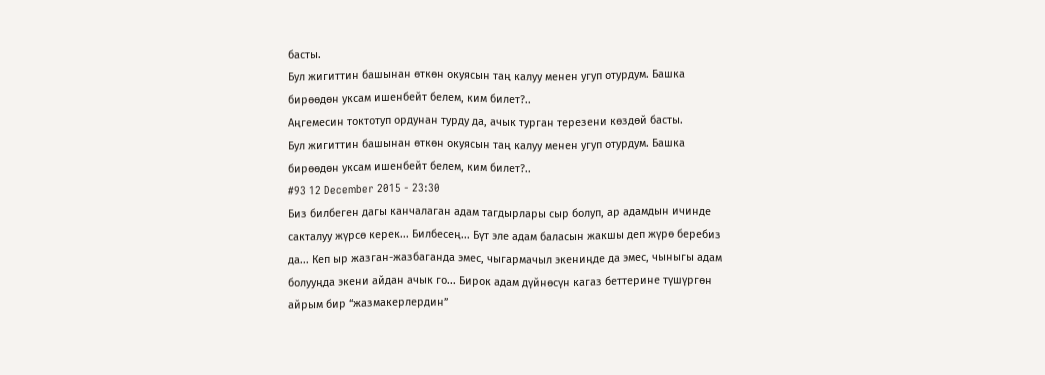басты.
Бул жигиттин башынан өткөн окуясын таң калуу менен угуп отурдум. Башка бирөөдөн уксам ишенбейт белем, ким билет?..
Аңгемесин токтотуп ордунан турду да, ачык турган терезени көздөй басты.
Бул жигиттин башынан өткөн окуясын таң калуу менен угуп отурдум. Башка бирөөдөн уксам ишенбейт белем, ким билет?..
#93 12 December 2015 - 23:30
Биз билбеген дагы канчалаган адам тагдырлары сыр болуп, ар адамдын ичинде сакталуу жүрсө керек... Билбесең... Бүт эле адам баласын жакшы деп жүрө беребиз да... Кеп ыр жазган-жазбаганда эмес, чыгармачыл экениңде да эмес, чыныгы адам болууңда экени айдан ачык го... Бирок адам дүйнөсүн кагаз беттерине түшүргөн айрым бир “жазмакерлердин”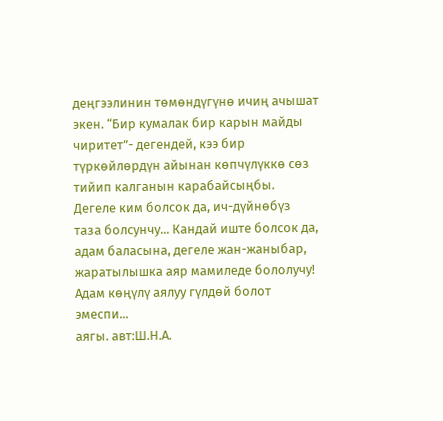деңгээлинин төмөндүгүнө ичиң ачышат экен. “Бир кумалак бир карын майды чиритет”- дегендей, кээ бир түркөйлөрдүн айынан көпчүлүккө сөз тийип калганын карабайсыңбы.
Дегеле ким болсок да, ич-дүйнөбүз таза болсунчу... Кандай иште болсок да, адам баласына, дегеле жан-жаныбар,
жаратылышка аяр мамиледе бололучу!
Адам көңүлү аялуу гүлдөй болот эмеспи...
аягы. авт:Ш.Н.А.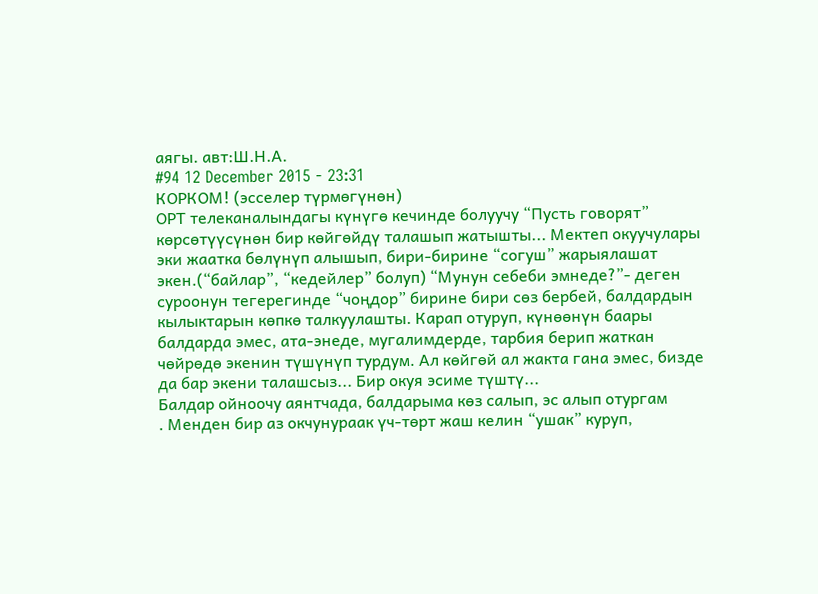аягы. авт:Ш.Н.А.
#94 12 December 2015 - 23:31
КОРКОМ! (эсселер түрмөгүнөн)
ОРТ телеканалындагы күнүгө кечинде болуучу “Пусть говорят” көрсөтүүсүнөн бир көйгөйдү талашып жатышты... Мектеп окуучулары эки жаатка бөлүнүп алышып, бири-бирине “согуш” жарыялашат экен.(“байлар”, “кедейлер” болуп) “Мунун себеби эмнеде?”- деген суроонун тегерегинде “чоңдор” бирине бири сөз бербей, балдардын кылыктарын көпкө талкуулашты. Карап отуруп, күнөөнүн баары балдарда эмес, ата-энеде, мугалимдерде, тарбия берип жаткан чөйрөдө экенин түшүнүп турдум. Ал көйгөй ал жакта гана эмес, бизде да бар экени талашсыз... Бир окуя эсиме түштү...
Балдар ойноочу аянтчада, балдарыма көз салып, эс алып отургам
. Менден бир аз окчунураак үч-төрт жаш келин “ушак” куруп,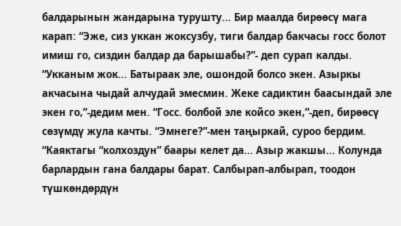балдарынын жандарына турушту... Бир маалда бирөөсү мага карап: “Эже, сиз уккан жоксузбу, тиги балдар бакчасы госс болот имиш го, сиздин балдар да барышабы?”- деп сурап калды. “Укканым жок... Батыраак эле, ошондой болсо экен. Азыркы акчасына чыдай алчудай эмесмин. Жеке садиктин баасындай эле экен го,”-дедим мен. “Госс. болбой эле койсо экен,”-деп, бирөөсү сөзүмдү жула качты. “Эмнеге?”-мен таңыркай, суроо бердим. “Каяктагы “колхоздун” баары келет да... Азыр жакшы... Колунда барлардын гана балдары барат. Салбырап-албырап, тоодон түшкөндөрдүн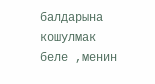балдарына кошулмак беле ,менин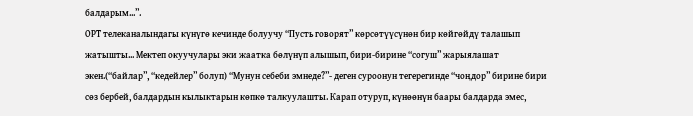балдарым...”.
ОРТ телеканалындагы күнүгө кечинде болуучу “Пусть говорят” көрсөтүүсүнөн бир көйгөйдү талашып жатышты... Мектеп окуучулары эки жаатка бөлүнүп алышып, бири-бирине “согуш” жарыялашат экен.(“байлар”, “кедейлер” болуп) “Мунун себеби эмнеде?”- деген суроонун тегерегинде “чоңдор” бирине бири сөз бербей, балдардын кылыктарын көпкө талкуулашты. Карап отуруп, күнөөнүн баары балдарда эмес,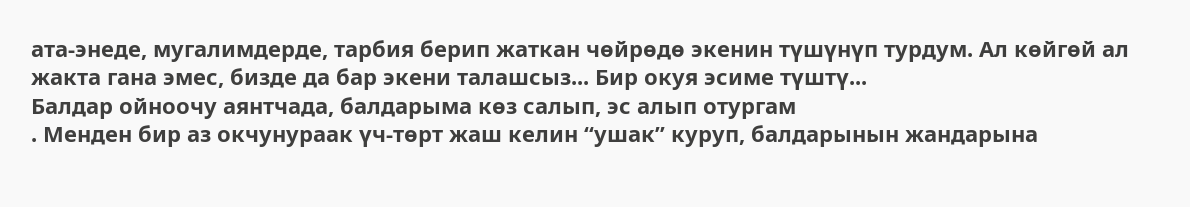ата-энеде, мугалимдерде, тарбия берип жаткан чөйрөдө экенин түшүнүп турдум. Ал көйгөй ал жакта гана эмес, бизде да бар экени талашсыз... Бир окуя эсиме түштү...
Балдар ойноочу аянтчада, балдарыма көз салып, эс алып отургам
. Менден бир аз окчунураак үч-төрт жаш келин “ушак” куруп, балдарынын жандарына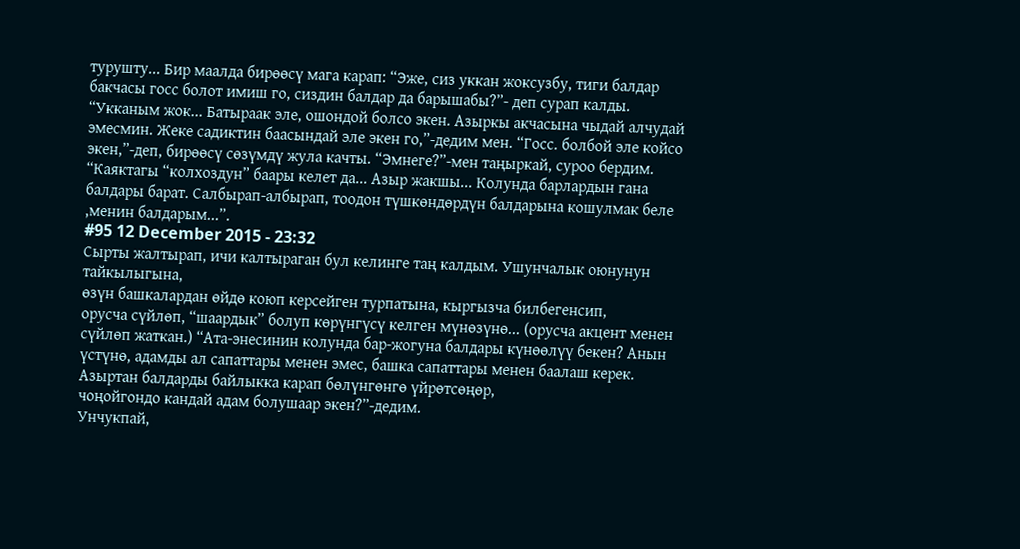турушту... Бир маалда бирөөсү мага карап: “Эже, сиз уккан жоксузбу, тиги балдар бакчасы госс болот имиш го, сиздин балдар да барышабы?”- деп сурап калды. “Укканым жок... Батыраак эле, ошондой болсо экен. Азыркы акчасына чыдай алчудай эмесмин. Жеке садиктин баасындай эле экен го,”-дедим мен. “Госс. болбой эле койсо экен,”-деп, бирөөсү сөзүмдү жула качты. “Эмнеге?”-мен таңыркай, суроо бердим. “Каяктагы “колхоздун” баары келет да... Азыр жакшы... Колунда барлардын гана балдары барат. Салбырап-албырап, тоодон түшкөндөрдүн балдарына кошулмак беле ,менин балдарым...”.
#95 12 December 2015 - 23:32
Сырты жалтырап, ичи калтыраган бул келинге таң калдым. Ушунчалык оюнунун тайкылыгына,
өзүн башкалардан өйдө коюп керсейген турпатына, кыргызча билбегенсип,
орусча сүйлөп, “шаардык” болуп көрүнгүсү келген мүнөзүнө... (орусча акцент менен сүйлөп жаткан.) “Ата-энесинин колунда бар-жогуна балдары күнөөлүү бекен? Анын үстүнө, адамды ал сапаттары менен эмес, башка сапаттары менен баалаш керек. Азыртан балдарды байлыкка карап бөлүнгөнгө үйрөтсөңөр,
чоңойгондо кандай адам болушаар экен?”-дедим.
Унчукпай,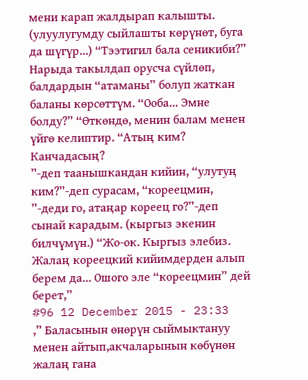мени карап жалдырап калышты. (улуулугумду сыйлашты көрүнөт, буга да шүгүр...) “Тээтигил бала сеникиби?” Нарыда такылдап орусча сүйлөп, балдардын “атаманы” болуп жаткан баланы көрсөттүм. “Ооба... Эмне болду?” “Өткөндө, менин балам менен үйгө келиптир. “Атың ким? Канчадасың?
”-деп таанышкандан кийин, “улутуң ким?”-деп сурасам, “кореецмин,
”-деди го, атаңар кореец го?”-деп сынай карадым. (кыргыз экенин билчүмүн.) “Жо-ок. Кыргыз элебиз. Жалаң кореецкий кийимдерден алып берем да... Ошого эле “кореецмин” дей берет,”
#96 12 December 2015 - 23:33
,” Баласынын өнөрүн сыймыктануу менен айтып,акчаларынын көбүнөн жалаң гана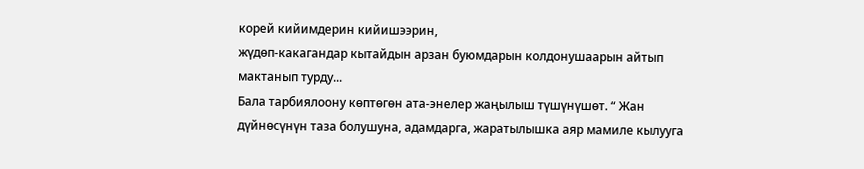корей кийимдерин кийишээрин,
жүдөп-какагандар кытайдын арзан буюмдарын колдонушаарын айтып мактанып турду...
Бала тарбиялоону көптөгөн ата-энелер жаңылыш түшүнүшөт. “ Жан дүйнөсүнүн таза болушуна, адамдарга, жаратылышка аяр мамиле кылууга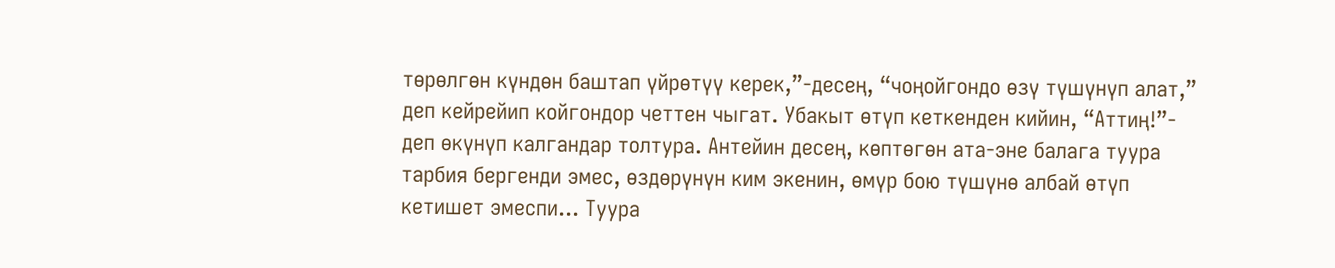төрөлгөн күндөн баштап үйрөтүү керек,”-десең, “чоңойгондо өзү түшүнүп алат,” деп кейрейип койгондор четтен чыгат. Убакыт өтүп кеткенден кийин, “Аттиң!”- деп өкүнүп калгандар толтура. Антейин десең, көптөгөн ата-эне балага туура тарбия бергенди эмес, өздөрүнүн ким экенин, өмүр бою түшүнө албай өтүп кетишет эмеспи... Туура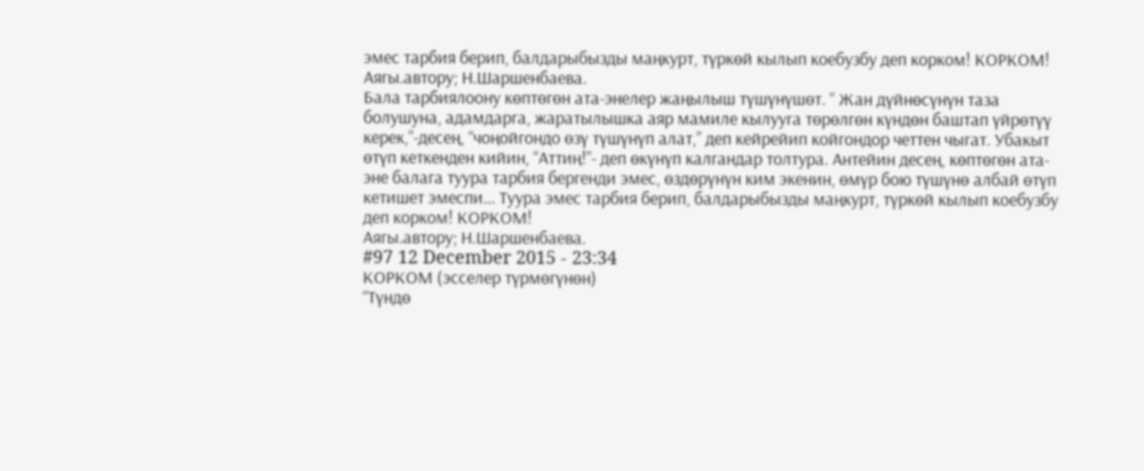эмес тарбия берип, балдарыбызды маңкурт, түркөй кылып коебузбу деп корком! КОРКОМ!
Аягы.автору; Н.Шаршенбаева.
Бала тарбиялоону көптөгөн ата-энелер жаңылыш түшүнүшөт. “ Жан дүйнөсүнүн таза болушуна, адамдарга, жаратылышка аяр мамиле кылууга төрөлгөн күндөн баштап үйрөтүү керек,”-десең, “чоңойгондо өзү түшүнүп алат,” деп кейрейип койгондор четтен чыгат. Убакыт өтүп кеткенден кийин, “Аттиң!”- деп өкүнүп калгандар толтура. Антейин десең, көптөгөн ата-эне балага туура тарбия бергенди эмес, өздөрүнүн ким экенин, өмүр бою түшүнө албай өтүп кетишет эмеспи... Туура эмес тарбия берип, балдарыбызды маңкурт, түркөй кылып коебузбу деп корком! КОРКОМ!
Аягы.автору; Н.Шаршенбаева.
#97 12 December 2015 - 23:34
КОРКОМ (эсселер түрмөгүнөн)
“Түндө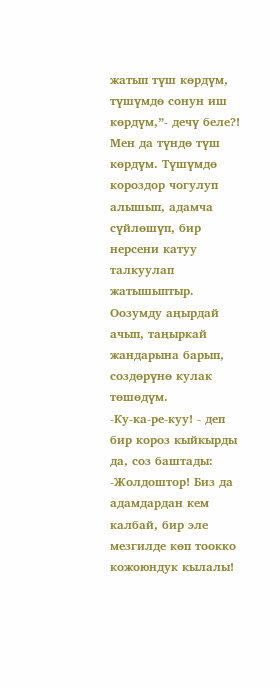жатып түш көрдүм, түшүмдө сонун иш көрдүм,”- дечү беле?! Мен да түндө түш көрдүм. Түшүмдө короздор чогулуп алышып, адамча сүйлөшүп, бир нерсени катуу талкуулап жатышыптыр. Оозумду аңырдай ачып, таңыркай жандарына барып, создөрүнө кулак төшөдүм.
-Ку-ка-ре-куу! - деп бир короз кыйкырды да, соз баштады:
-Жолдоштор! Биз да адамдардан кем калбай, бир эле мезгилде көп тоокко кожоюндук кылалы!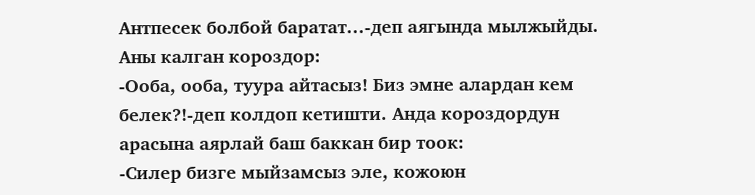Антпесек болбой баратат...-деп аягында мылжыйды. Аны калган короздор:
-Ооба, ооба, туура айтасыз! Биз эмне алардан кем белек?!-деп колдоп кетишти. Анда короздордун арасына аярлай баш баккан бир тоок:
-Силер бизге мыйзамсыз эле, кожоюн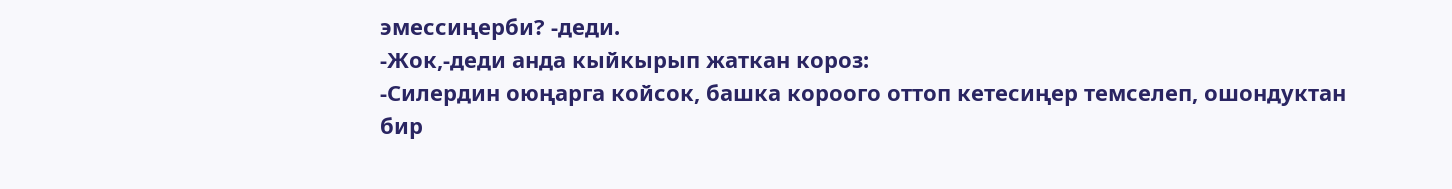эмессиңерби? -деди.
-Жок,-деди анда кыйкырып жаткан короз:
-Силердин оюңарга койсок, башка короого оттоп кетесиңер темселеп, ошондуктан бир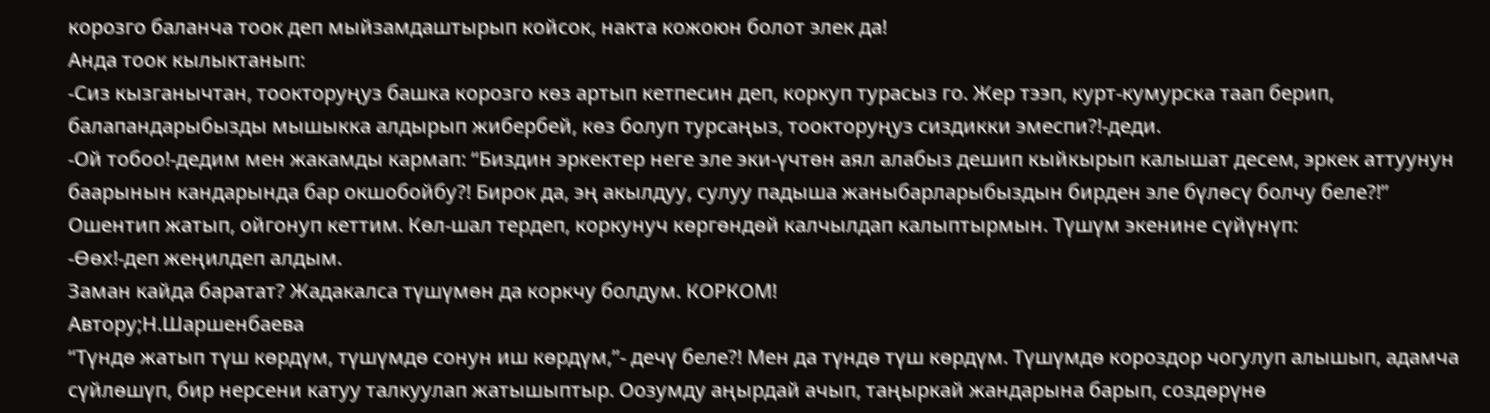корозго баланча тоок деп мыйзамдаштырып койсок, накта кожоюн болот элек да!
Анда тоок кылыктанып:
-Сиз кызганычтан, тоокторуңуз башка корозго көз артып кетпесин деп, коркуп турасыз го. Жер тээп, курт-кумурска таап берип, балапандарыбызды мышыкка алдырып жибербей, көз болуп турсаңыз, тоокторуңуз сиздикки эмеспи?!-деди.
-Ой тобоо!-дедим мен жакамды кармап: “Биздин эркектер неге эле эки-үчтөн аял алабыз дешип кыйкырып калышат десем, эркек аттуунун баарынын кандарында бар окшобойбу?! Бирок да, эң акылдуу, сулуу падыша жаныбарларыбыздын бирден эле бүлөсү болчу беле?!”
Ошентип жатып, ойгонуп кеттим. Көл-шал тердеп, коркунуч көргөндөй калчылдап калыптырмын. Түшүм экенине сүйүнүп:
-Өөх!-деп жеңилдеп алдым.
Заман кайда баратат? Жадакалса түшүмөн да коркчу болдум. КОРКОМ!
Автору;Н.Шаршенбаева
“Түндө жатып түш көрдүм, түшүмдө сонун иш көрдүм,”- дечү беле?! Мен да түндө түш көрдүм. Түшүмдө короздор чогулуп алышып, адамча сүйлөшүп, бир нерсени катуу талкуулап жатышыптыр. Оозумду аңырдай ачып, таңыркай жандарына барып, создөрүнө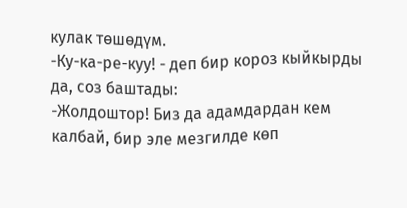кулак төшөдүм.
-Ку-ка-ре-куу! - деп бир короз кыйкырды да, соз баштады:
-Жолдоштор! Биз да адамдардан кем калбай, бир эле мезгилде көп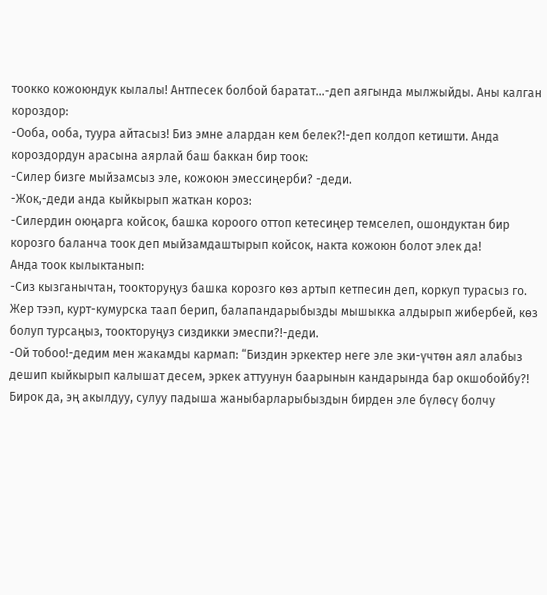тоокко кожоюндук кылалы! Антпесек болбой баратат...-деп аягында мылжыйды. Аны калган короздор:
-Ооба, ооба, туура айтасыз! Биз эмне алардан кем белек?!-деп колдоп кетишти. Анда короздордун арасына аярлай баш баккан бир тоок:
-Силер бизге мыйзамсыз эле, кожоюн эмессиңерби? -деди.
-Жок,-деди анда кыйкырып жаткан короз:
-Силердин оюңарга койсок, башка короого оттоп кетесиңер темселеп, ошондуктан бир корозго баланча тоок деп мыйзамдаштырып койсок, накта кожоюн болот элек да!
Анда тоок кылыктанып:
-Сиз кызганычтан, тоокторуңуз башка корозго көз артып кетпесин деп, коркуп турасыз го. Жер тээп, курт-кумурска таап берип, балапандарыбызды мышыкка алдырып жибербей, көз болуп турсаңыз, тоокторуңуз сиздикки эмеспи?!-деди.
-Ой тобоо!-дедим мен жакамды кармап: “Биздин эркектер неге эле эки-үчтөн аял алабыз дешип кыйкырып калышат десем, эркек аттуунун баарынын кандарында бар окшобойбу?! Бирок да, эң акылдуу, сулуу падыша жаныбарларыбыздын бирден эле бүлөсү болчу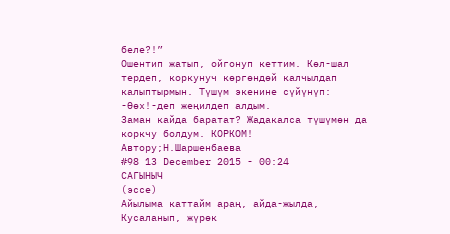беле?!”
Ошентип жатып, ойгонуп кеттим. Көл-шал тердеп, коркунуч көргөндөй калчылдап калыптырмын. Түшүм экенине сүйүнүп:
-Өөх!-деп жеңилдеп алдым.
Заман кайда баратат? Жадакалса түшүмөн да коркчу болдум. КОРКОМ!
Автору;Н.Шаршенбаева
#98 13 December 2015 - 00:24
CАГЫНЫЧ
(эссе)
Айылыма каттайм араң, айда-жылда,
Кусаланып, жүрөк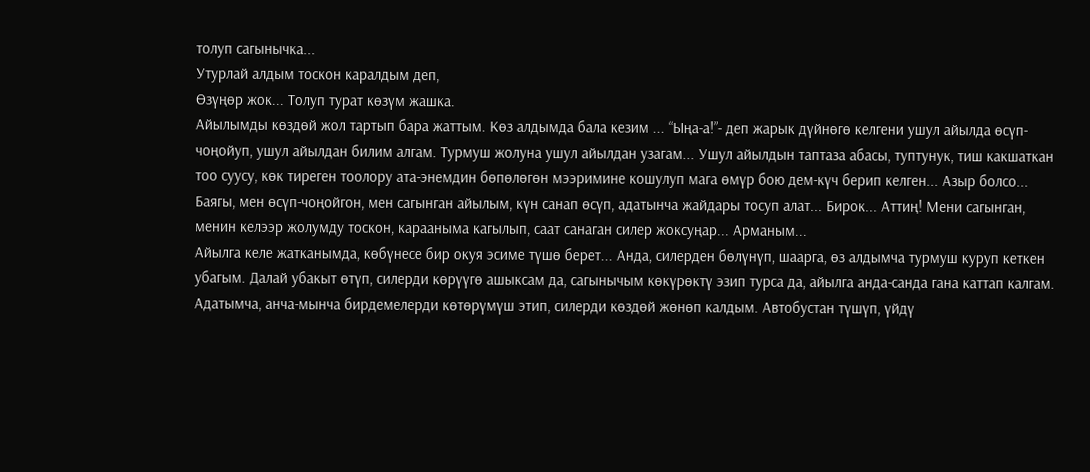толуп сагынычка...
Утурлай алдым тоскон каралдым деп,
Өзүңөр жок... Толуп турат көзүм жашка.
Айылымды көздөй жол тартып бара жаттым. Көз алдымда бала кезим ... “Ыңа-а!”- деп жарык дүйнөгө келгени ушул айылда өсүп-чоңойуп, ушул айылдан билим алгам. Турмуш жолуна ушул айылдан узагам... Ушул айылдын таптаза абасы, туптунук, тиш какшаткан тоо суусу, көк тиреген тоолору ата-энемдин бөпөлөгөн мээримине кошулуп мага өмүр бою дем-күч берип келген... Азыр болсо... Баягы, мен өсүп-чоңойгон, мен сагынган айылым, күн санап өсүп, адатынча жайдары тосуп алат... Бирок... Аттиң! Мени сагынган, менин келээр жолумду тоскон, карааныма кагылып, саат санаган силер жоксуңар... Арманым...
Айылга келе жатканымда, көбүнесе бир окуя эсиме түшө берет... Анда, силерден бөлүнүп, шаарга, өз алдымча турмуш куруп кеткен убагым. Далай убакыт өтүп, силерди көрүүгө ашыксам да, сагынычым көкүрөктү эзип турса да, айылга анда-санда гана каттап калгам. Адатымча, анча-мынча бирдемелерди көтөрүмүш этип, силерди көздөй жөнөп калдым. Автобустан түшүп, үйдү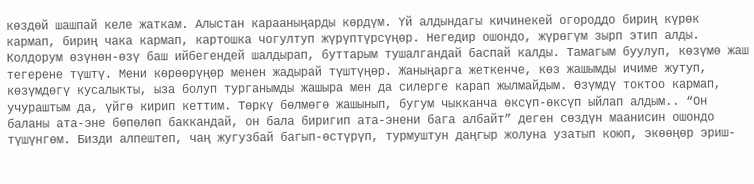көздөй шашпай келе жаткам. Алыстан карааныңарды көрдүм. Үй алдындагы кичинекей огороддо бириң күрөк кармап, бириң чака кармап, картошка чогултуп жүрүптүрсүңөр. Негедир ошондо, жүрөгүм зырп этип алды. Колдорум өзүнөн-өзү баш ийбегендей шалдырап, буттарым тушалгандай баспай калды. Тамагым буулуп, көзүмө жаш тегерене түштү. Мени көрөөрүңөр менен жадырай түштүңөр. Жаныңарга жеткенче, көз жашымды ичиме жутуп, көзүмдөгү кусалыкты, ыза болуп турганымды жашыра мен да силерге карап жылмайдым. Өзүмдү токтоо кармап, учураштым да, үйгө кирип кеттим. Төркү бөлмөгө жашынып, бугум чыкканча өксүп-өксүп ыйлап алдым.. “Он баланы ата-эне бөпөлөп баккандай, он бала биригип ата-энени бага албайт” деген сөздүн маанисин ошондо түшүнгөм. Бизди алпештеп, чаң жугузбай багып-өстүрүп, турмуштун даңгыр жолуна узатып коюп, экөөңөр эриш-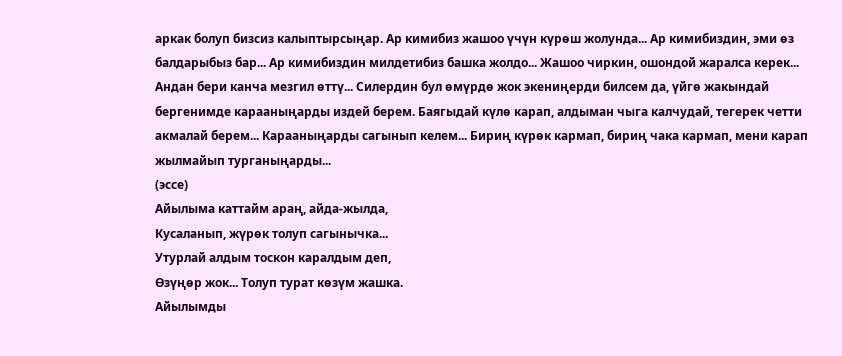аркак болуп бизсиз калыптырсыңар. Ар кимибиз жашоо үчүн күрөш жолунда... Ар кимибиздин, эми өз балдарыбыз бар... Ар кимибиздин милдетибиз башка жолдо... Жашоо чиркин, ошондой жаралса керек...
Андан бери канча мезгил өттү... Силердин бул өмүрдө жок экениңерди билсем да, үйгө жакындай бергенимде карааныңарды издей берем. Баягыдай күлө карап, алдыман чыга калчудай, тегерек четти акмалай берем... Карааныңарды сагынып келем... Бириң күрөк кармап, бириң чака кармап, мени карап жылмайып турганыңарды...
(эссе)
Айылыма каттайм араң, айда-жылда,
Кусаланып, жүрөк толуп сагынычка...
Утурлай алдым тоскон каралдым деп,
Өзүңөр жок... Толуп турат көзүм жашка.
Айылымды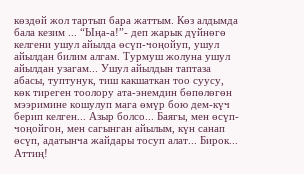көздөй жол тартып бара жаттым. Көз алдымда бала кезим ... “Ыңа-а!”- деп жарык дүйнөгө келгени ушул айылда өсүп-чоңойуп, ушул айылдан билим алгам. Турмуш жолуна ушул айылдан узагам... Ушул айылдын таптаза абасы, туптунук, тиш какшаткан тоо суусу, көк тиреген тоолору ата-энемдин бөпөлөгөн мээримине кошулуп мага өмүр бою дем-күч берип келген... Азыр болсо... Баягы, мен өсүп-чоңойгон, мен сагынган айылым, күн санап өсүп, адатынча жайдары тосуп алат... Бирок... Аттиң!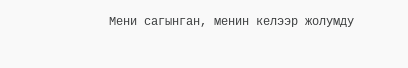Мени сагынган, менин келээр жолумду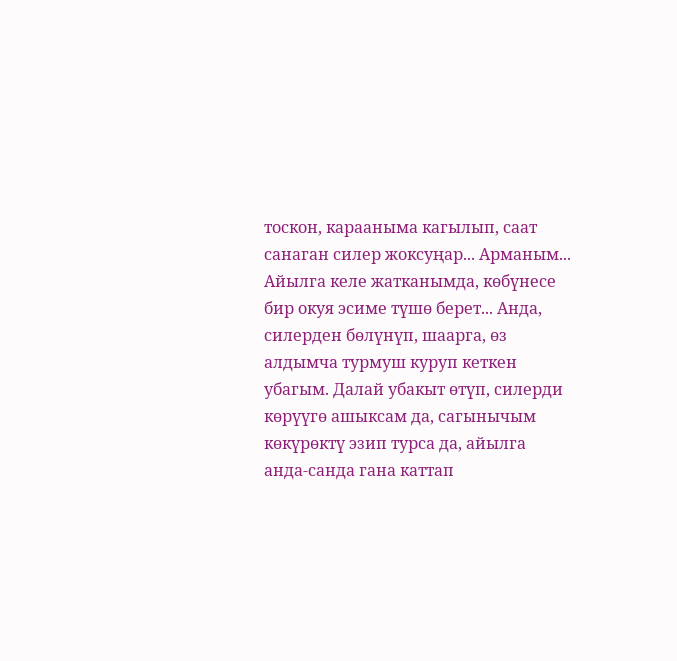тоскон, карааныма кагылып, саат санаган силер жоксуңар... Арманым...
Айылга келе жатканымда, көбүнесе бир окуя эсиме түшө берет... Анда, силерден бөлүнүп, шаарга, өз алдымча турмуш куруп кеткен убагым. Далай убакыт өтүп, силерди көрүүгө ашыксам да, сагынычым көкүрөктү эзип турса да, айылга анда-санда гана каттап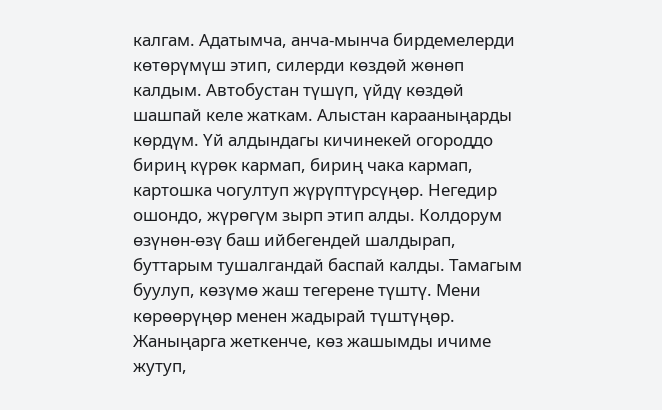калгам. Адатымча, анча-мынча бирдемелерди көтөрүмүш этип, силерди көздөй жөнөп калдым. Автобустан түшүп, үйдү көздөй шашпай келе жаткам. Алыстан карааныңарды көрдүм. Үй алдындагы кичинекей огороддо бириң күрөк кармап, бириң чака кармап, картошка чогултуп жүрүптүрсүңөр. Негедир ошондо, жүрөгүм зырп этип алды. Колдорум өзүнөн-өзү баш ийбегендей шалдырап, буттарым тушалгандай баспай калды. Тамагым буулуп, көзүмө жаш тегерене түштү. Мени көрөөрүңөр менен жадырай түштүңөр. Жаныңарга жеткенче, көз жашымды ичиме жутуп,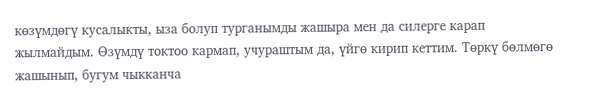көзүмдөгү кусалыкты, ыза болуп турганымды жашыра мен да силерге карап жылмайдым. Өзүмдү токтоо кармап, учураштым да, үйгө кирип кеттим. Төркү бөлмөгө жашынып, бугум чыкканча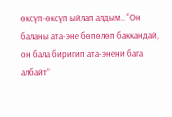өксүп-өксүп ыйлап алдым.. “Он баланы ата-эне бөпөлөп баккандай, он бала биригип ата-энени бага албайт”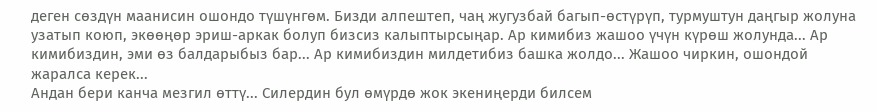деген сөздүн маанисин ошондо түшүнгөм. Бизди алпештеп, чаң жугузбай багып-өстүрүп, турмуштун даңгыр жолуна узатып коюп, экөөңөр эриш-аркак болуп бизсиз калыптырсыңар. Ар кимибиз жашоо үчүн күрөш жолунда... Ар кимибиздин, эми өз балдарыбыз бар... Ар кимибиздин милдетибиз башка жолдо... Жашоо чиркин, ошондой жаралса керек...
Андан бери канча мезгил өттү... Силердин бул өмүрдө жок экениңерди билсем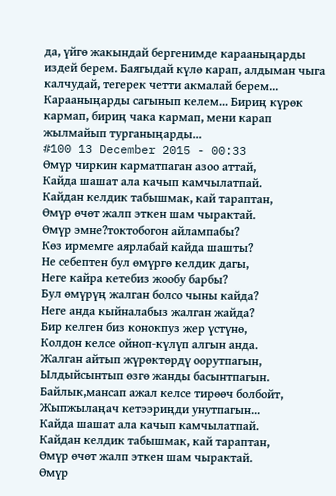да, үйгө жакындай бергенимде карааныңарды издей берем. Баягыдай күлө карап, алдыман чыга калчудай, тегерек четти акмалай берем... Карааныңарды сагынып келем... Бириң күрөк кармап, бириң чака кармап, мени карап жылмайып турганыңарды...
#100 13 December 2015 - 00:33
Өмүр чиркин карматпаган азоо аттай,
Кайда шашат ала качып камчылатпай.
Кайдан келдик табышмак, кай тараптан,
Өмүр өчөт жалп эткен шам чырактай.
Өмүр эмне?токтобогон айлампабы?
Көз ирмемге аярлабай кайда шашты?
Не себептен бул өмүргө келдик дагы,
Неге кайра кетебиз жообу барбы?
Бул өмүрүң жалган болсо чыны кайда?
Неге анда кыйналабыз жалган жайда?
Бир келген биз конокпуз жер үстүнө,
Колдон келсе ойноп-күлүп алгын анда.
Жалган айтып жүрөктөрдү оорутпагын,
Ылдыйсынтып өзгө жанды басынтпагын.
Байлык,мансап ажал келсе тирөөч болбойт,
Жыпжылаңач кетээриңди унутпагын...
Кайда шашат ала качып камчылатпай.
Кайдан келдик табышмак, кай тараптан,
Өмүр өчөт жалп эткен шам чырактай.
Өмүр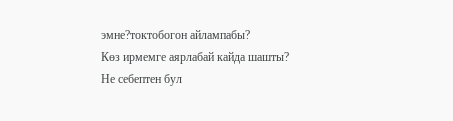эмне?токтобогон айлампабы?
Көз ирмемге аярлабай кайда шашты?
Не себептен бул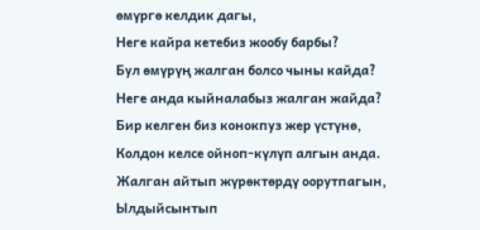өмүргө келдик дагы,
Неге кайра кетебиз жообу барбы?
Бул өмүрүң жалган болсо чыны кайда?
Неге анда кыйналабыз жалган жайда?
Бир келген биз конокпуз жер үстүнө,
Колдон келсе ойноп-күлүп алгын анда.
Жалган айтып жүрөктөрдү оорутпагын,
Ылдыйсынтып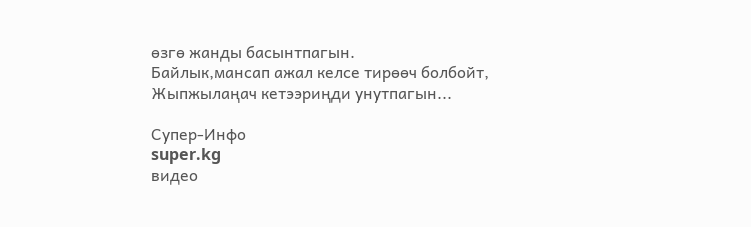өзгө жанды басынтпагын.
Байлык,мансап ажал келсе тирөөч болбойт,
Жыпжылаңач кетээриңди унутпагын...

Супер-Инфо
super.kg
видео